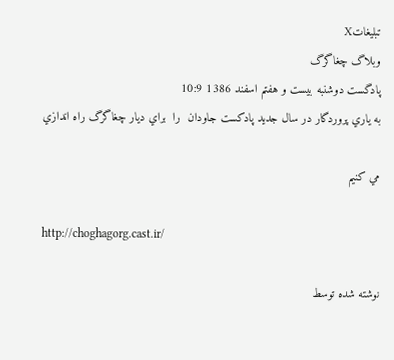تبليغاتX
وبلاگ چغاگرگ
پادگست دوشنبه بیست و هفتم اسفند 1386 10:9
به ياري پروردگار در سال جديد پادكست جاودان  را  براي ديار چغاگرگ راه اندازي

مي كنيم

http://choghagorg.cast.ir/

نوشته شده توسط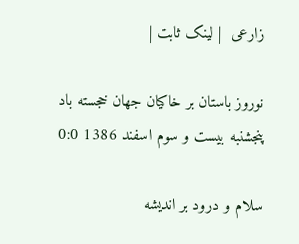زارعی  | لینک ثابت |

نوروز باستان بر خاکیان جهان خجسته باد پنجشنبه بیست و سوم اسفند 1386 0:0

سلام و درود بر اندیشه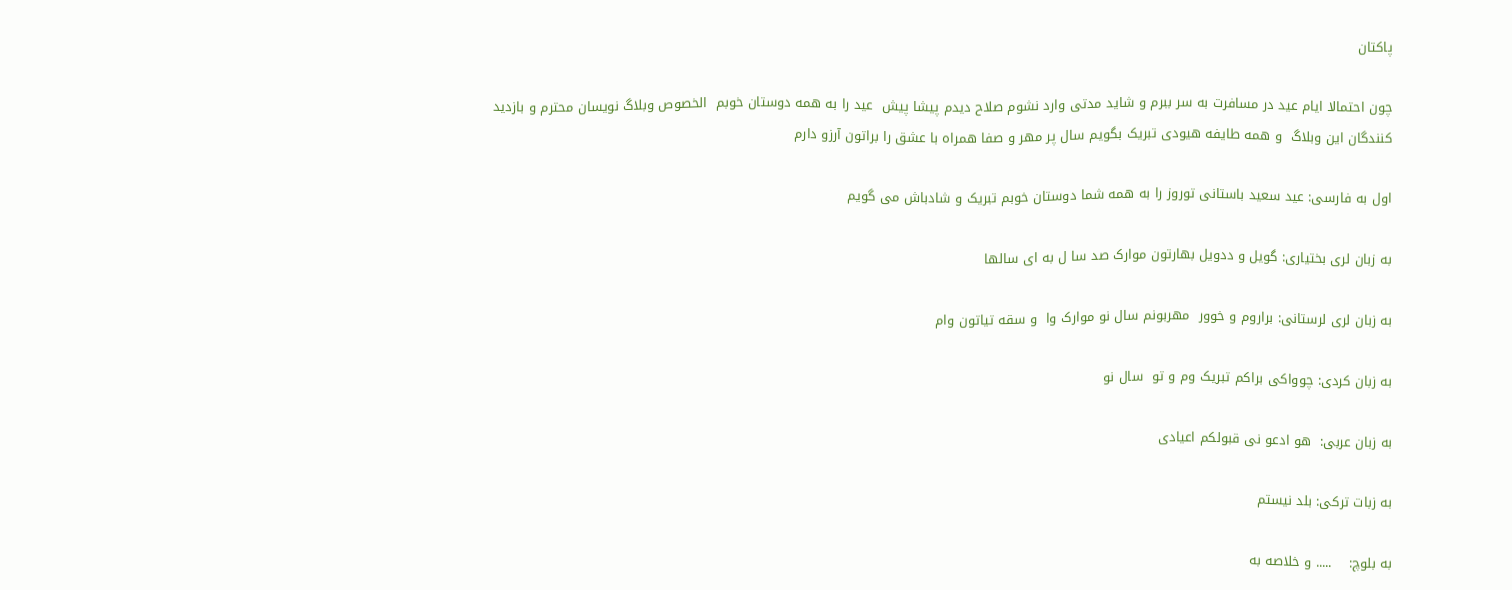پاکتان

چون احتمالا ایام عید در مسافرت به سر ببرم و شاید مدتی وارد نشوم صلاح دیدم پیشا پیش  عید را به همه دوستان خوبم  الخصوص وبلاگ نویسان محترم و بازدید کنندگان این وبلاگ  و همه طایفه هیودی تبریک بگویم سال پر مهر و صفا همراه با عشق را براتون آرزو دارم

اول به فارسی: عید سعید باستانی توروز را به همه شما دوستان خوبم تبریک و شادباش می گویم

به زبان لری بختیاری: گویل و ددویل بهارتون موارک صد سا ل به ای سالها

به زبان لری لرستانی: براروم و خوور  مهربونم سال نو موارک وا  و سقه تیاتون وام

به زبان کردی: چوواکی براکم تبریک وم و تو  سال نو

به زبان عربی:  هو ادعو نی قبولکم اعیادی

به زبات ترکی: بلد نیستم

به بلوچ:    ..... و خلاصه به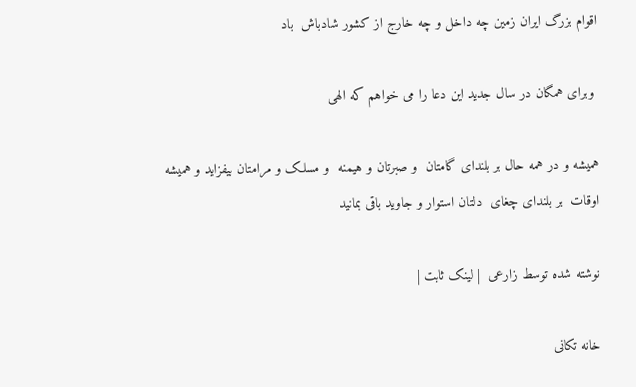اقوام بزرگ ایران زمین چه داخل و چه خارج از کشور شادباش  باد

 وبرای همگان در سال جدید این دعا را می خواهم که الهی

همیشه و در همه حال بر بلندای گامتان  و صبرتان و هیمنه  و مسلک و مرامتان بیفزاید و همیشه اوقات  بر بلندای چغای  دلتان استوار و جاوید باقی بمانید

نوشته شده توسط زارعی  | لینک ثابت |

خانه تکانی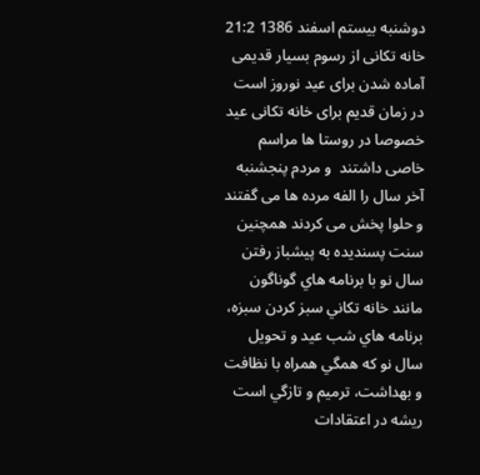دوشنبه بیستم اسفند 1386 21:2
خانه تکانی از رسوم بسیار قدیمی آماده شدن برای عید نوروز است در زمان قدیم برای خانه تکانی عید خصوصا در روستا ها مراسم خاصی داشتند  و مردم پنجشنبه آخر سال را الفه مرده ها می گفتند و حلوا پخش می کردند همچنین سنت پسنديده به پيشباز رفتن سال نو با برنامه هاي گوناگون مانند خانه تكاني سبز كردن سبزه، برنامه هاي شب عيد و تحويل سال نو كه همگي همراه با نظافت و بهداشت، ترميم و تازگي است ريشه در اعتقادات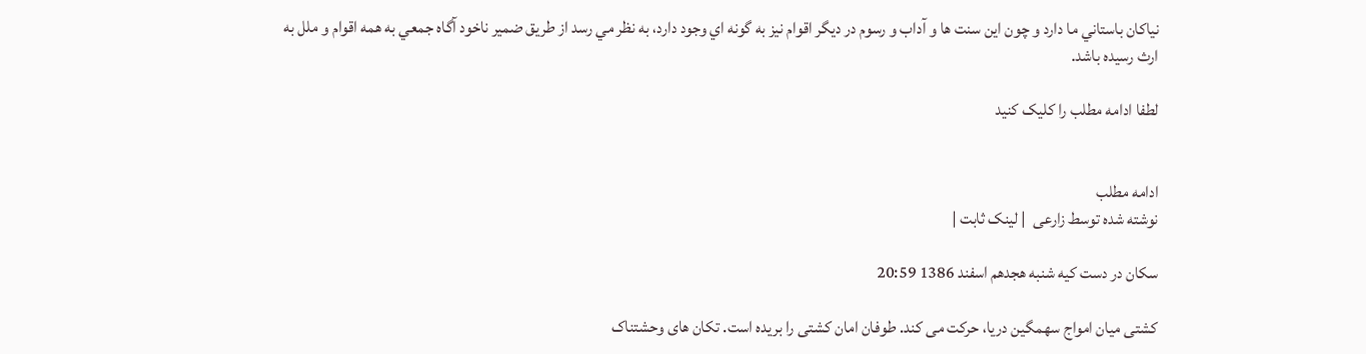نياكان باستاني ما دارد و چون اين سنت ها و آداب و رسوم در ديگر اقوام نيز به گونه اي وجود دارد، به نظر مي رسد از طريق ضمير ناخود آگاه جمعي به همه اقوام و ملل به ارث رسيده باشد.

لطفا ادامه مطلب را کلیک کنید


ادامه مطلب
نوشته شده توسط زارعی  | لینک ثابت |

سکان در دست کیه شنبه هجدهم اسفند 1386 20:59

کشتی میان امواج سهمگین دریا، حرکت می کند. طوفان امان کشتی را بریده است. تکان های وحشتناک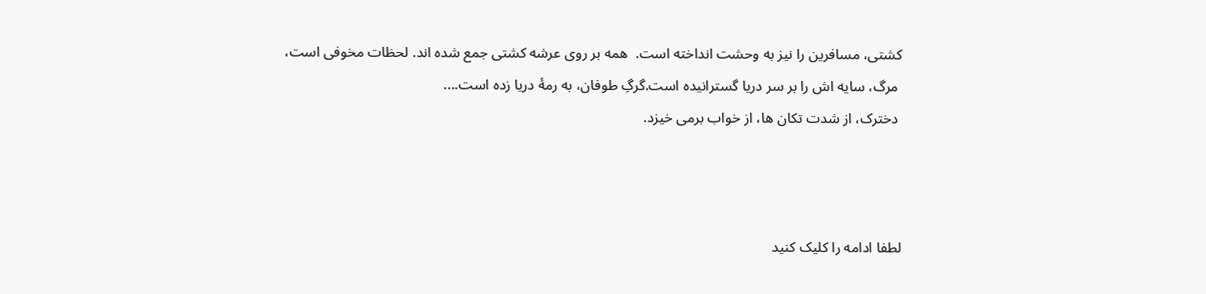کشتی، مسافرین را نیز به وحشت انداخته است.  همه بر روی عرشه کشتی جمع شده اند. لحظات مخوفی است،
 مرگ، سایه اش را بر سر دریا گسترانیده است.گرگِ طوفان، به رمۀ دریا زده است....
 دخترک، از شدت تکان ها، از خواب برمی خیزد.



لطفا ادامه را کلیک کنید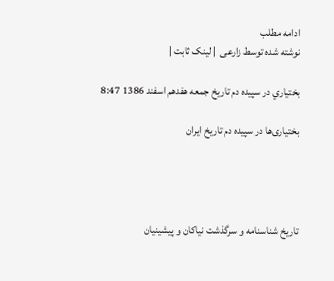ادامه مطلب
نوشته شده توسط زارعی  | لینک ثابت |

بختياري در سپيده دم تاريخ جمعه هفدهم اسفند 1386 8:47

بختیاری‌ها در سپیده ‌دم تاریخ ایران




تاریخ شناسنامه و سرگذشت نیاكان و پیشینیان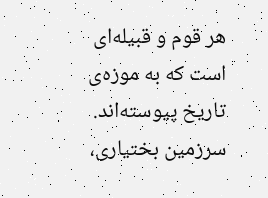هر قوم و قبیله‌ای است كه به موزه‌ی تاریخ پیوسته‌اند. سرزمین بختیاری،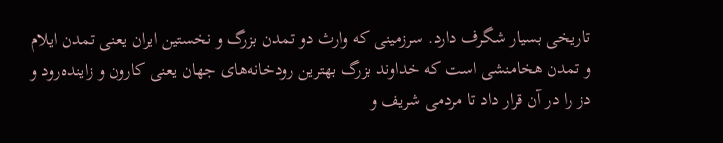تاریخی بسیار شگرف دارد. سرزمینی كه وارث دو تمدن بزرگ و نخستین ایران یعنی تمدن ایلام و تمدن هخامنشی است كه خداوند بزرگ بهترین رودخانه‌های جهان یعنی كارون و زاینده‌رود و دز را در آن قرار داد تا مردمی شریف و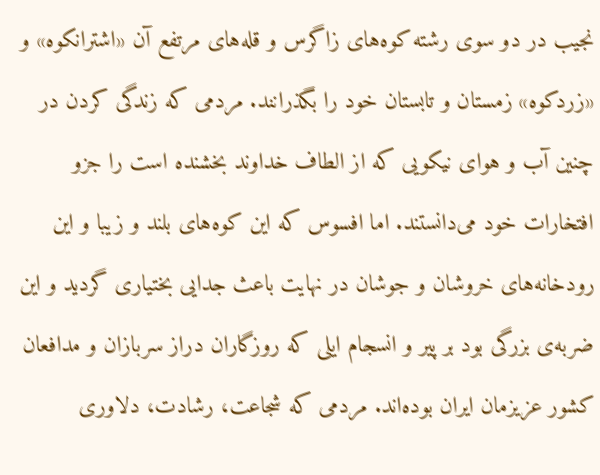نجیب در دو سوی رشته كوه‌های زاگرس و قله‌های مرتفع آن «اشترانكوه» و «زردكوه» زمستان و تابستان خود را بگذرانند. مردمی كه زندگی كردن در چنین آب و هوای نیكویی كه از الطاف خداوند بخشنده است را جزو افتخارات خود می‌دانستند. اما افسوس كه این كوه‌های بلند و زیبا و این رودخانه‌های خروشان و جوشان در نهایت باعث جدایی بختیاری گردید و این ضربه‌ی بزرگی بود بر پیر و انسجام ایلی كه روزگاران دراز سربازان و مدافعان كشور عزیزمان ایران بوده‌اند. مردمی كه شجاعت، رشادت، دلاوری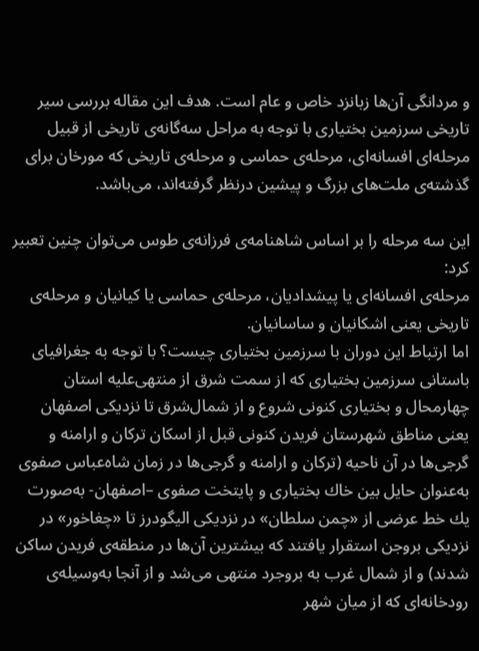و مردانگی آن‌ها زبانزد خاص و عام است. هدف این مقاله بررسی سیر تاریخی سرزمین بختیاری با توجه به مراحل سه‌گانه‌ی تاریخی از قبیل مرحله‌ای افسانه‌ای، مرحله‌ی حماسی و مرحله‌ی تاریخی كه مورخان برای گذشته‌ی ملت‌های بزرگ و پیشین درنظر گرفته‌اند، می‌باشد.

این سه مرحله را بر اساس شاهنامه‌ی فرزانه‌ی طوس می‌توان چنین تعبیر كرد:
مرحله‌ی افسانه‌ای یا پیشدادیان، مرحله‌ی حماسی یا كیانیان و مرحله‌ی تاریخی یعنی اشكانیان و ساسانیان.
اما ارتباط این دوران با سرزمین بختیاری چیست؟ با توجه به جغرافیای باستانی سرزمین بختیاری كه از سمت شرق از منتهی‌علیه استان چهارمحال و بختیاری كنونی شروع و از شمال‌شرق تا نزدیكی اصفهان یعنی مناطق شهرستان فریدن كنونی قبل از اسكان تركان و ارامنه و گرجی‌ها در آن ناحیه (تركان و ارامنه و گرجی‌ها در زمان شاه‌عباس صفوی به‌عنوان حایل بین خاك بختیاری و پایتخت صفوی –اصفهان- به‌صورت یك خط عرضی از «چمن سلطان» در نزدیكی الیگودرز تا «چغاخور» در نزدیكی بروجن استقرار یافتند كه بیشترین آن‌ها در منطقه‌ی فریدن ساكن شدند) و از شمال غرب به بروجرد منتهی می‌شد و از آنجا به‌وسیله‌ی رودخانه‌ای كه از میان شهر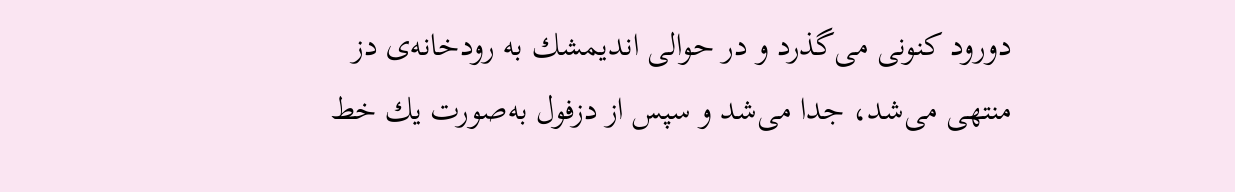دورود كنونی می‌گذرد و در حوالی اندیمشك به رودخانه‌ی دز منتهی می‌شد، جدا می‌شد و سپس از دزفول به‌صورت یك خط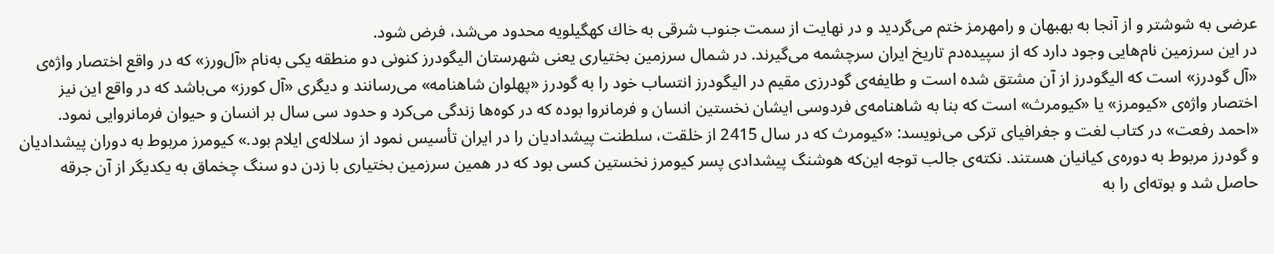عرضی به شوشتر و از آنجا به بهبهان و رامهرمز ختم می‌گردید و در نهایت از سمت جنوب شرقی به خاك كهگیلویه محدود می‌شد، فرض شود.
در این سرزمین نام‌هایی وجود دارد كه از سپیده‌دم تاریخ ایران سرچشمه می‌گیرند. در شمال سرزمین بختیاری‌ یعنی شهرستان الیگودرز كنونی دو منطقه یكی به‌نام «آل‌ورز» كه در واقع اختصار واژه‌ی «آل گودرز» است كه الیگودرز از آن مشتق شده است و طایفه‌ی گودرزی مقیم در الیگودرز انتساب خود را به گودرز «پهلوان شاهنامه» می‌رسانند و دیگری «آل كورز» می‌باشد كه در واقع این نیز اختصار واژه‌ی «كیومرز» یا «كیومرث» است كه بنا به شاهنامه‌ی فردوسی ایشان نخستین انسان و فرمانروا بوده كه در كوه‌ها زندگی می‌كرد و حدود سی سال بر انسان و حیوان فرمانروایی نمود. «احمد رفعت» در كتاب لغت و جغرافیای تركی می‌نویسد: «كیومرث كه در سال 2415 از خلقت، سلطنت پیشدادیان را در ایران تأسیس نمود از سلاله‌ی ایلام بود.» كیومرز مربوط به دوران پیشدادیان و گودرز مربوط به دوره‌ی كیانیان هستند. نكته‌ی جالب توجه این‌كه هوشنگ پیشدادی پسر كیومرز نخستین كسی بود كه در همین سرزمین بختیاری با زدن دو سنگ چخماق به یكدیگر از آن جرقه حاصل شد و بوته‌ای را به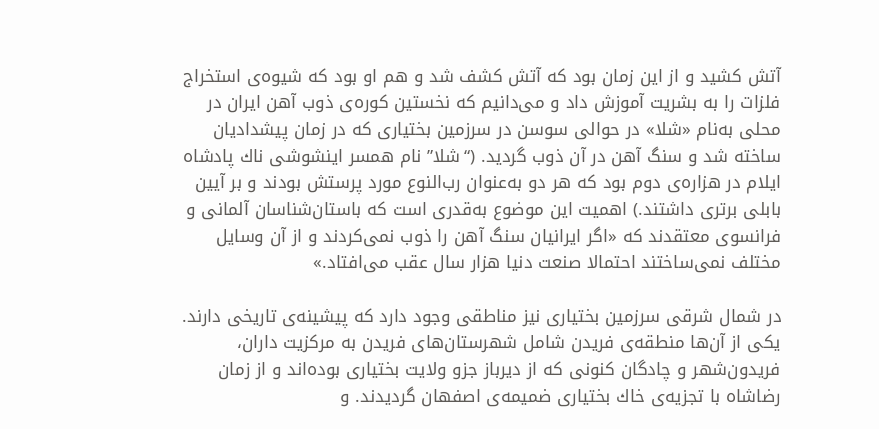آتش كشید و از این زمان بود كه آتش كشف شد و هم او بود كه شیوه‌ی استخراج فلزات را به بشریت آموزش داد و می‌دانیم كه نخستین كوره‌ی ذوب آهن ایران در محلی به‌نام «شلا» در حوالی سوسن در سرزمین بختیاری كه در زمان پیشدادیان ساخته شد و سنگ آهن در آن ذوب گردید. (“شلا” نام همسر اینشوشی ناك پادشاه ایلام در هزاره‌ی دوم بود كه هر دو به‌عنوان رب‌النوع مورد پرستش بودند و بر آیین بابلی برتری داشتند.) اهمیت این موضوع به‌قدری است كه باستان‌شناسان آلمانی و فرانسوی معتقدند كه «اگر ایرانیان سنگ آهن را ذوب نمی‌كردند و از آن وسایل مختلف نمی‌ساختند احتمالا صنعت دنیا هزار سال عقب می‌افتاد.»

در شمال شرقی سرزمین بختیاری نیز مناطقی وجود دارد كه پیشینه‌ی تاریخی دارند. یكی از آن‌ها منطقه‌ی فریدن شامل شهرستان‌های فریدن به مركزیت داران، فریدون‌شهر و چادگان كنونی كه از دیرباز جزو ولایت بختیاری بوده‌اند و از زمان رضاشاه با تجزیه‌ی خاك بختیاری ضمیمه‌ی اصفهان گردیدند. و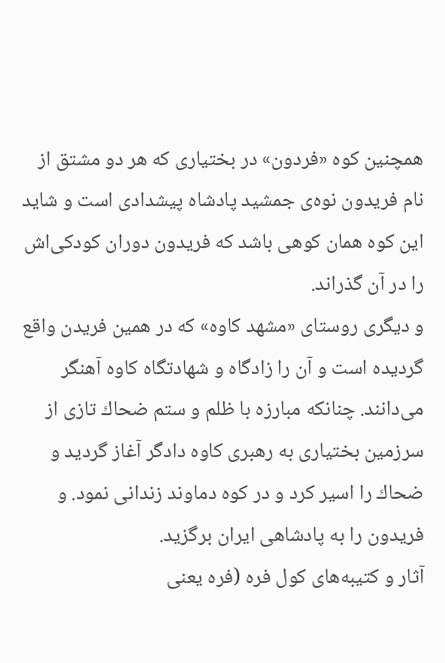همچنین كوه «فردون» در بختیاری كه هر دو مشتق از نام فریدون نوه‌ی جمشید پادشاه پیشدادی است و شاید این كوه همان كوهی باشد كه فریدون دوران كودكی‌اش را در آن گذراند.
و دیگری روستای «مشهد كاوه» كه در همین فریدن واقع گردیده است و آن را زادگاه و شهادتگاه كاوه آهنگر می‌دانند. چنانكه مبارزه با ظلم و ستم ضحاك تازی از سرزمین بختیاری به رهبری كاوه دادگر آغاز گردید و ضحاك را اسیر كرد و در كوه دماوند زندانی نمود. و فریدون را به پادشاهی ایران برگزید.
آثار و كتیبه‌های كول فره (فره یعنی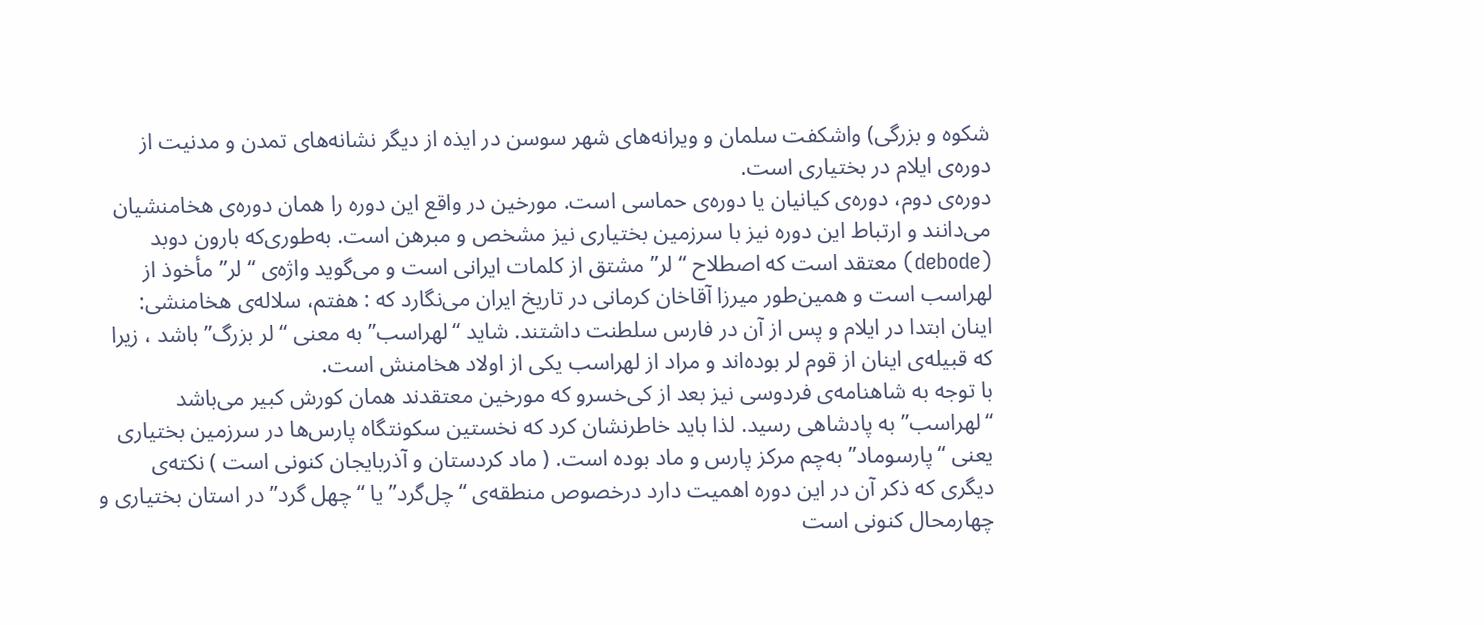شكوه و بزرگی) واشكفت سلمان و ویرانه‌های شهر سوسن در ایذه از دیگر نشانه‌های تمدن و مدنیت از دوره‌ی ایلام در بختیاری است.
دوره‌ی دوم، دوره‌ی كیانیان یا دوره‌ی حماسی است. مورخین در واقع این دوره را همان دوره‌ی هخامنشیان می‌دانند و ارتباط این دوره نیز با سرزمین بختیاری نیز مشخص و مبرهن است. به‌طوری‌كه بارون دوبد (debode) معتقد است كه اصطلاح “لر” مشتق از كلمات ایرانی است و می‌گوید واژه‌ی “لر” مأخوذ از لهراسب است و همین‌طور میرزا آقاخان كرمانی در تاریخ ایران می‌نگارد كه : هفتم، سلاله‌ی هخامنشی: اینان ابتدا در ایلام و پس از آن در فارس سلطنت داشتند. شاید “لهراسب” به معنی “لر بزرگ” باشد ، زیرا كه قبیله‌ی اینان از قوم لر بوده‌اند و مراد از لهراسب یكی از اولاد هخامنش است.
با توجه به شاهنامه‌ی فردوسی نیز بعد از كی‌خسرو كه مورخین معتقدند همان كورش كبیر می‌باشد “لهراسب” به پادشاهی رسید. لذا باید خاطرنشان كرد كه نخستین سكونتگاه پارس‌ها در سرزمین بختیاری یعنی “پارسوماد” به‌چم مركز پارس و ماد بوده است. ( ماد کردستان و آذربایجان کنونی است ) نكته‌ی دیگری كه ذكر آن در این دوره اهمیت دارد درخصوص منطقه‌ی “چل‌گرد” یا “چهل گرد” در استان بختیاری و چهارمحال كنونی است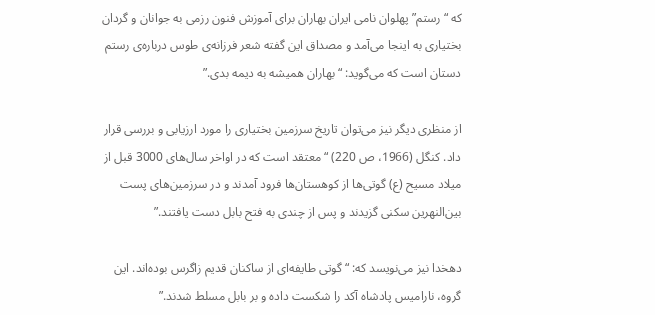كه “رستم” پهلوان نامی ایران بهاران برای آموزش فنون رزمی به جوانان و گردان بختیاری به اینجا می‌آمد و مصداق این گفته شعر فرزانه‌ی طوس درباره‌ی رستم دستان است كه می‌گوید: “ بهاران همیشه به دیمه بدی.”

از منظری دیگر نیز می‌توان تاریخ سرزمین بختیاری را مورد ارزیابی و بررسی قرار داد. كنگل (1966، ص 220) “معتقد است كه در اواخر سال‌های 3000 قبل از میلاد مسیح (ع) گوتی‌ها از كوهستان‌ها فرود آمدند و در سرزمین‌های پست بین‌النهرین سكنی گزیدند و پس از چندی به فتح بابل دست یافتند.”

دهخدا نیز می‌نویسد كه: “گوتی طایفه‌ای از ساكنان قدیم زاگرس بوده‌اند. این گروه، نارامیس پادشاه آكد را شكست داده و بر بابل مسلط شدند.”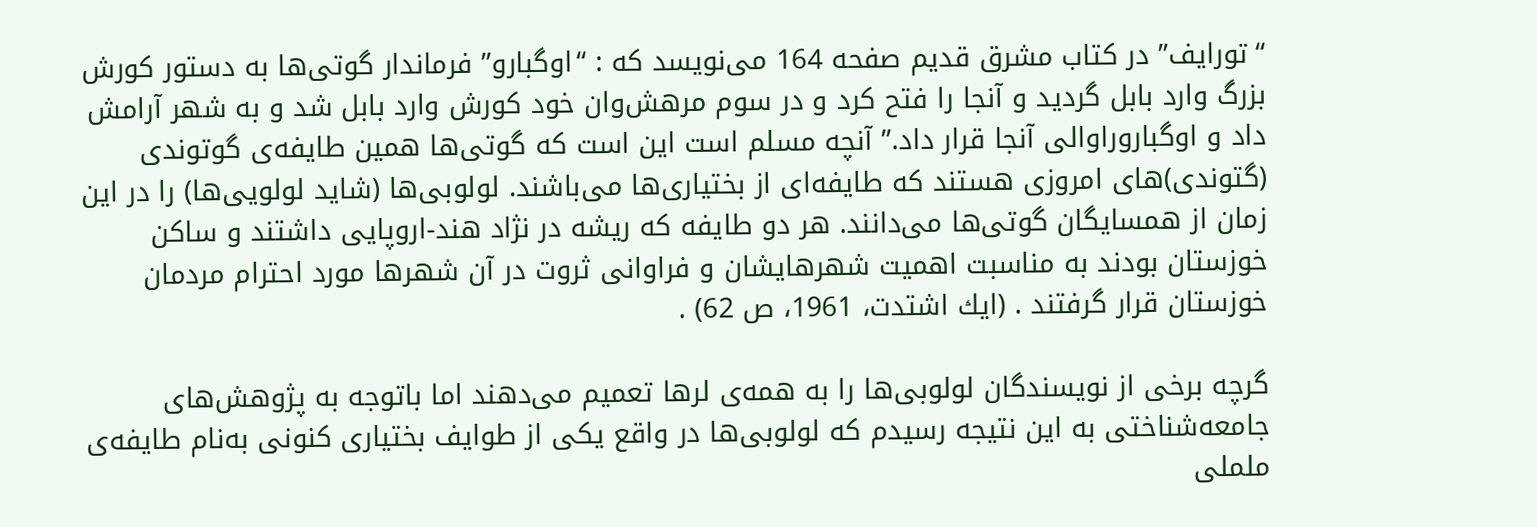“تورایف” در كتاب مشرق قدیم صفحه 164 می‌نویسد كه : “اوگبارو” فرماندار گوتی‌ها به دستور كورش بزرگ وارد بابل گردید و آنجا را فتح كرد و در سوم مرهش‌وان خود كورش وارد بابل شد و به شهر آرامش داد و اوگباروراوالی آنجا قرار داد.” آنچه مسلم است این است كه گوتی‌ها همین طایفه‌ی گوتوندی (گتوندی)های امروزی هستند كه طایفه‌ای از بختیاری‌ها می‌باشند. لولوبی‌ها (شاید لولویی‌ها) را در این زمان از همسایگان گوتی‌ها می‌دانند. هر دو طایفه كه ریشه در نژاد هند-اروپایی داشتند و ساكن خوزستان بودند به مناسبت اهمیت شهرهایشان و فراوانی ثروت در آن شهرها مورد احترام مردمان خوزستان قرار گرفتند . (ایك اشتدت، 1961، ص 62) .

گرچه برخی از نویسندگان لولوبی‌ها را به همه‌ی لرها تعمیم می‌دهند اما باتوجه به پژوهش‌های جامعه‌شناختی به این نتیجه رسیدم كه لولوبی‌ها در واقع یكی از طوایف بختیاری كنونی به‌نام طایفه‌ی ململی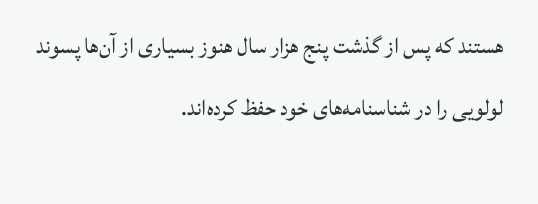هستند كه پس از گذشت پنج هزار سال هنوز بسیاری از آن‌ها پسوند لولویی را در شناسنامه‌های خود حفظ كرده‌اند.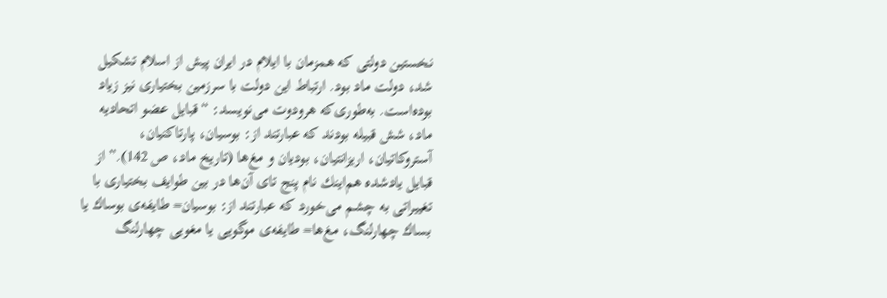نخستین دولتی كه همزمان با ایلام در ایران پیش از اسلام تشكیل شد، دولت ماد بود. ارتباط این دولت با سرزمین بختیاری نیز زیاد بوده‌است. به‌طوری‌كه هرودوت می‌نویسد: “قبایل عضو اتحادیه ماد، شش قبیله بودند كه عبارتند از: بوسیان، پارتاكنیان، آستروكاتیان، اریزانتیان، بودیان و مغ‌ها (تاریخ ماد، ص 142).” از قبایل یادشده هم‌اینك نام پنج تای آن‌ها در بین طوایف بختیاری با تغییراتی به چشم می‌خورد كه عبارتند از: بوسیان= طایفه‌ی بوساك یا بساك چهارلنگ، مغ‌ها= طایفه‌ی موگویی یا مغویی چهارلنگ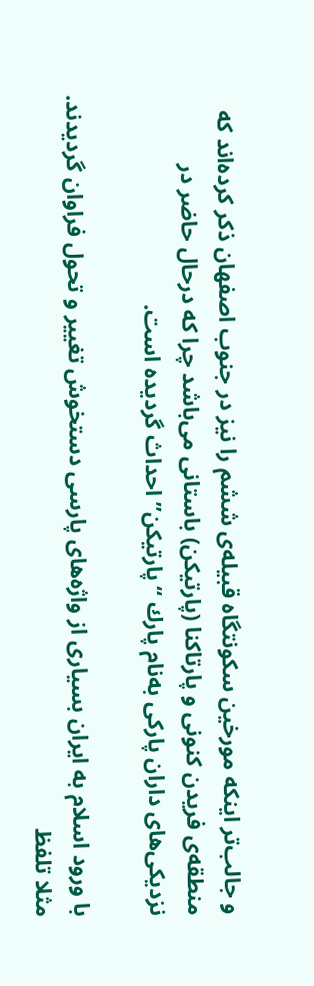و جالب‌تر اینكه مورخین سكونتگاه قبیله‌ی ششم را نیز در جنوب اصفهان ذكر كرده‌اند كه منطقه‌ی فریدن كنونی و پارتاكنا (پارتیكن) باستانی می‌باشد چرا كه درحال حاضر در نزدیكی‌های داران پاركی به‌نام پارك “پارتیكن” احداث گردیده است.

با ورود اسلام به ایران بسیاری از واژه‌های پارسی دستخوش تغییر و تحول فراوان گردیدند. مثلا تلفظ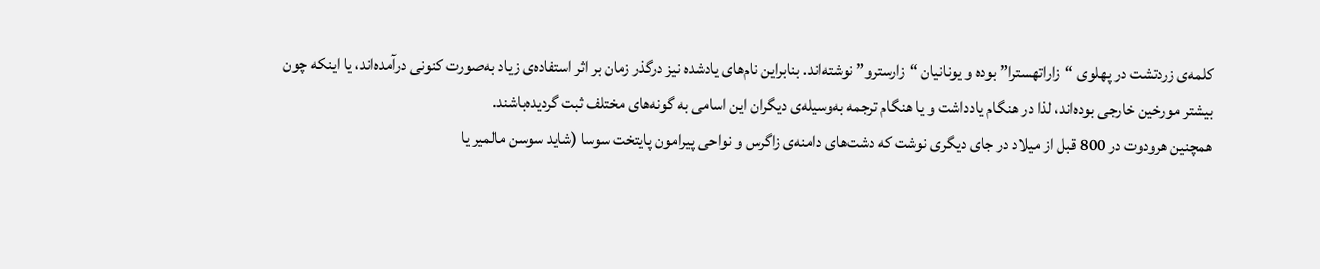كلمه‌ی زردتشت در پهلوی “زاراتهسترا” بوده و یونانیان “زارسترو” نوشته‌اند. بنابراین نام‌های یادشده نیز درگذر زمان بر اثر استفاده‌ی زیاد به‌صورت كنونی درآمده‌اند، یا اینكه چون بیشتر مورخین خارجی بوده‌اند، لذا در هنگام یادداشت و یا هنگام ترجمه به‌وسیله‌ی دیگران این اسامی به گونه‌های مختلف ثبت گردیده‌باشند.
همچنین هرودوت در 800 قبل از میلاد در جای دیگری نوشت كه دشت‌های دامنه‌ی زاگرس و نواحی پیرامون پایتخت سوسا (شاید سوسن مالمیر یا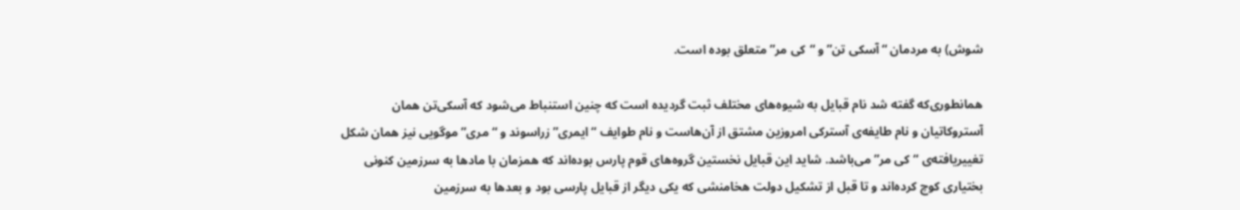شوش) به مردمان “آسكی تن” و “كی مر” متعلق بوده است.

همانطوری‌كه گفته شد نام قبایل به شیوه‌های مختلف ثبت گردیده است كه چنین استنباط می‌شود كه آسكی‌تن همان آستروكاتیان و نام طایفه‌ی آستركی امروزین مشتق از آن‌هاست و نام طوایف “ایمری” زراسوند و “مری” موگویی نیز همان شكل تغییریافته‌ی “كی مر” می‌باشد. شاید این قبایل نخستین گروه‌های قوم پارس بوده‌اند كه همزمان با مادها به سرزمین كنونی بختیاری كوچ كرده‌اند و تا قبل از تشكیل دولت هخامنشی كه یكی دیگر از قبایل پارسی بود و بعدها به سرزمین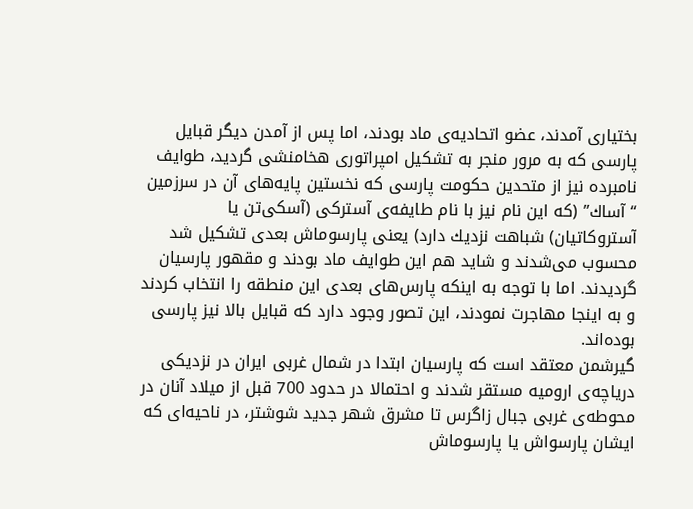بختیاری آمدند، عضو اتحادیه‌ی ماد بودند، اما پس از آمدن دیگر قبایل پارسی كه به مرور منجر به تشكیل امپراتوری هخامنشی گردید، طوایف نامبرده نیز از متحدین حكومت پارسی كه نخستین پایه‌های آن در سرزمین “آساك” (كه این نام نیز با نام طایفه‌ی آستركی (آسكی‌تن یا آستروكاتیان) شباهت نزدیك دارد) یعنی پارسوماش بعدی تشكیل شد محسوب می‌شدند و شاید هم این طوایف ماد بودند و مقهور پارسیان گردیدند. اما با توجه به اینكه پارس‌های بعدی این منطقه را انتخاب كردند و به اینجا مهاجرت نمودند، این تصور وجود دارد كه قبایل بالا نیز پارسی بوده‌اند.
گیرشمن معتقد است كه پارسیان ابتدا در شمال غربی ایران در نزدیكی دریاچه‌ی ارومیه مستقر شدند و احتمالا در حدود 700 قبل از میلاد آنان در محوطه‌ی غربی جبال زاگرس تا مشرق شهر جدید شوشتر، در ناحیه‌ای كه ایشان پارسواش یا پارسوماش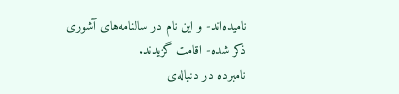نامیده‌اند- و این نام در سالنامه‌های آشوری ذكر شده- اقامت گزیدند.
نامبرده در دنباله‌ی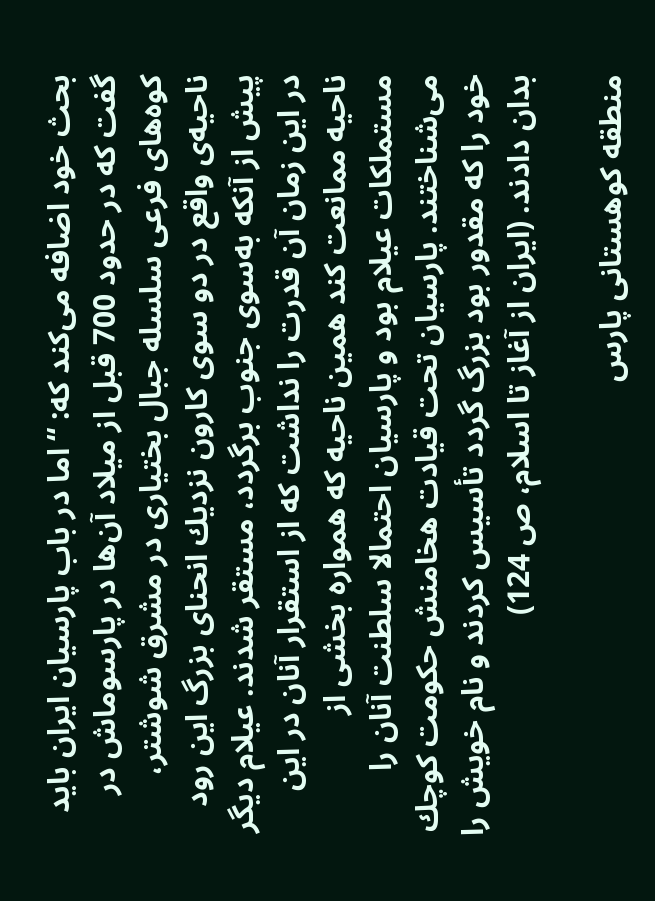بحث خود اضافه می‌كند كه: “اما در باب پارسیان ایران باید گفت كه در حدود 700 قبل از میلاد آن‌ها در پارسوماش در كوه‌های فرعی سلسله جبال بختیاری در مشرق شوشتر، ناحیه‌ی واقع در دو سوی كارون نزدیك انحنای بزرگ این رود پیش از آنكه به‌سوی جنوب برگردد، مستقر شدند. عیلام دیگر در این زمان آن قدرت را نداشت كه از استقرار آنان در این ناحیه ممانعت كند همین ناحیه كه همواره بخشی از مستملكات عیلام بود و پارسیان احتمالا سلطنت آنان را می‌شناختند. پارسیان تحت قیادت هخامنش حكومت كوچك خود را كه مقدور بود بزرگ گردد تأسیس كردند و نام خویش را بدان دادند. (ایران از آغاز تا اسلام، ص 124)

منطقه كوهستانی پارس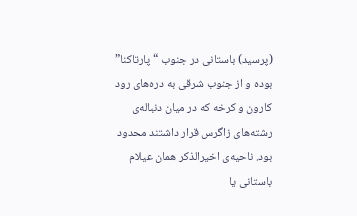(پرسید) باستانی در جنوب “پارتاكنا” بوده و از جنوب شرقی به دره‌های رود كارون و كرخه كه در میان دنباله‌ی رشته‌های زاگرس قرار داشتند محدود بود. ناحیه‌ی اخیرالذكر همان عیلام باستانی یا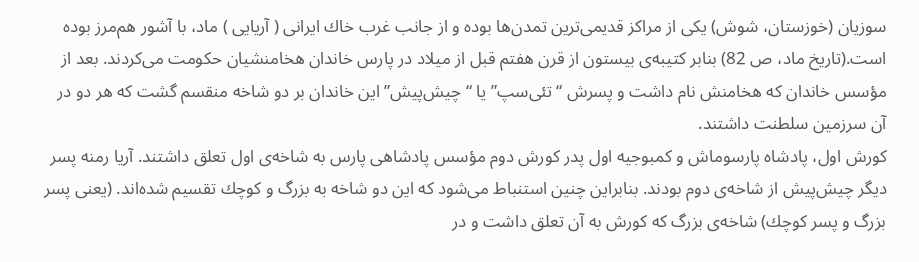سوزیان (خوزستان، شوش) یكی از مراكز قدیمی‌ترین تمدن‌ها بوده و از جانب غرب خاك ایرانی ( آریایی ) ماد، با آشور هم‌مرز بوده است.(تاریخ ماد، ص 82) بنابر كتیبه‌ی بیستون از قرن هفتم قبل از میلاد در پارس خاندان هخامنشیان حكومت می‌كردند. بعد از مؤسس خاندان كه هخامنش نام داشت و پسرش “تئی‌سپ” یا “چیش‌پیش” این خاندان بر دو شاخه منقسم گشت كه هر دو در آن سرزمین سلطنت داشتند.
كورش اول، پادشاه پارسوماش و كمبوجیه اول پدر كورش دوم مؤسس پادشاهی پارس به شاخه‌ی اول تعلق داشتند. آریا رمنه پسر دیگر چیش‌پیش از شاخه‌ی دوم بودند. بنابراین چنین استنباط می‌شود كه این دو شاخه به بزرگ و كوچك تقسیم شده‌اند. (یعنی پسر بزرگ و پسر كوچك) شاخه‌ی بزرگ كه كورش به آن تعلق داشت و در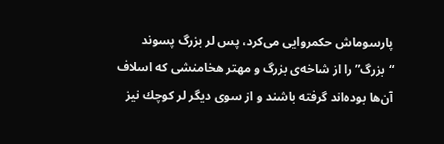پارسوماش حكمروایی می‌كرد، پس لر بزرگ پسوند “بزرگ” را از شاخه‌ی بزرگ و مهتر هخامنشی كه اسلاف آن‌ها بوده‌اند گرفته باشند و از سوی دیگر لر كوچك نیز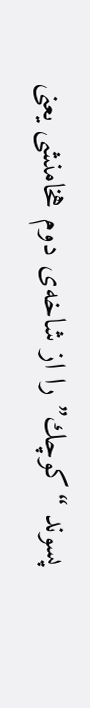پسوند “كوچك” را از شاخه‌ی دوم هخامنشی یعنی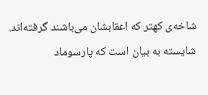شاخه‌ی كهتر كه اعقابشان می‌باشند گرفته‌اند. شایسته به بیان است كه پارسوماد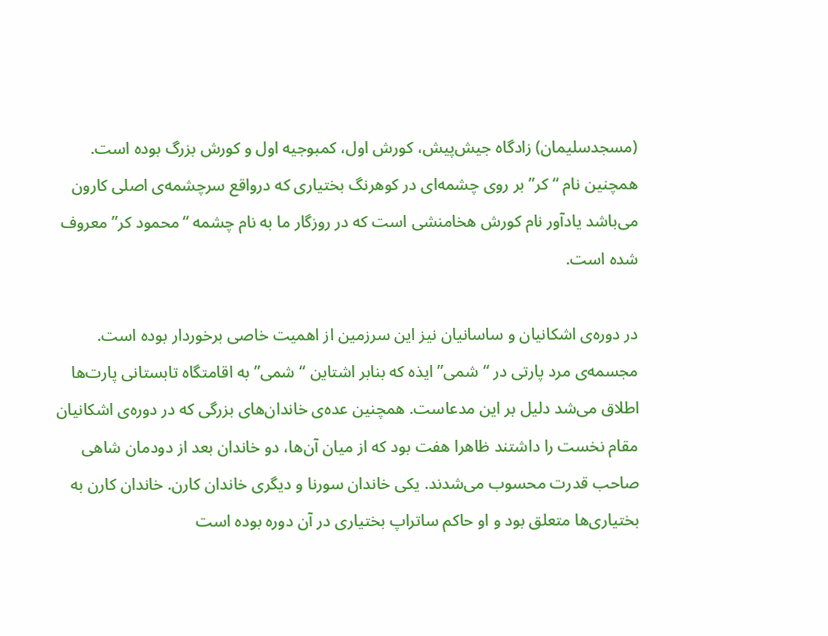(مسجدسلیمان) زادگاه جیش‌پیش، كورش اول، كمبوجیه اول و كورش بزرگ بوده است. همچنین نام “كر” بر روی چشمه‌ای در كوهرنگ بختیاری كه درواقع سرچشمه‌ی اصلی كارون می‌باشد یادآور نام كورش هخامنشی است كه در روزگار ما به نام چشمه “محمود كر” معروف شده است.

در دوره‌ی اشكانیان و ساسانیان نیز این سرزمین از اهمیت خاصی برخوردار بوده است. مجسمه‌ی مرد پارتی در “شمی” ایذه كه بنابر اشتاین “شمی” به اقامتگاه تابستانی پارت‌ها اطلاق می‌شد دلیل بر این مدعاست. همچنین عده‌ی خاندان‌های بزرگی كه در دوره‌ی اشكانیان مقام نخست را داشتند ظاهرا هفت بود كه از میان آن‌ها، دو خاندان بعد از دودمان شاهی صاحب قدرت محسوب می‌شدند. یكی خاندان سورنا و دیگری خاندان كارن. خاندان كارن به بختیاری‌ها متعلق بود و او حاكم ساتراپ بختیاری در آن دوره بوده است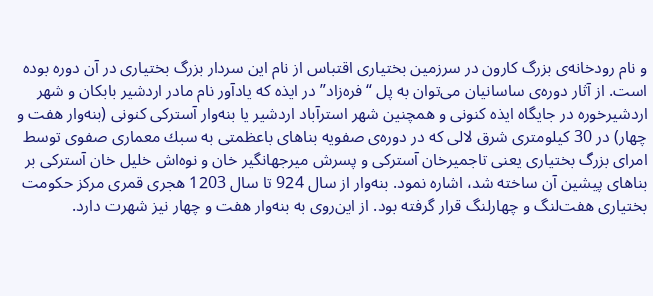و نام رودخانه‌ی بزرگ كارون در سرزمین بختیاری اقتباس از نام این سردار بزرگ بختیاری در آن دوره بوده است. از آثار دوره‌ی ساسانیان می‌‌توان به پل “فره‌زاد” در ایذه كه یادآور نام مادر اردشیر بابكان و شهر اردشیرخوره در جایگاه ایذه كنونی و همچنین شهر استرآباد اردشیر یا بنه‌وار آستركی كنونی (بنه‌وار هفت و چهار) در 30 كیلومتری شرق لالی كه در دوره‌ی صفویه بناهای باعظمتی به سبك معماری صفوی توسط امرای بزرگ بختیاری یعنی تاجمیرخان آستركی و پسرش میرجهانگیر خان و نوه‌اش خلیل خان آستركی بر بناهای پیشین آن ساخته شد، اشاره نمود. بنه‌وار از سال 924 تا سال 1203 هجری قمری مركز حكومت بختیاری هفت‌لنگ و چهارلنگ قرار گرفته بود. از این‌روی به بنه‌وار هفت و چهار نیز شهرت دارد.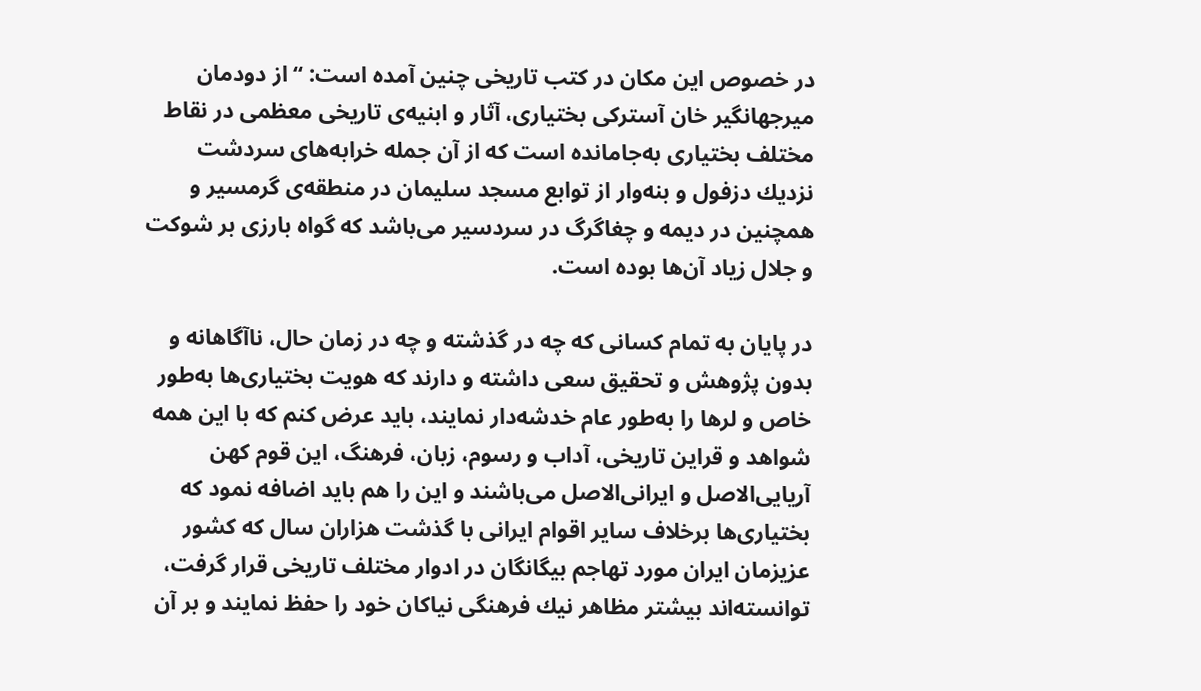در خصوص این مكان در كتب تاریخی چنین آمده است: “ از دودمان میرجهانگیر خان آستركی بختیاری، آثار و ابنیه‌ی تاریخی معظمی در نقاط مختلف بختیاری به‌جامانده است كه از آن جمله خرابه‌های سردشت نزدیك دزفول و بنه‌وار از توابع مسجد سلیمان در منطقه‌ی گرمسیر و همچنین در دیمه و چغاگرگ در سردسیر می‌باشد كه گواه بارزی بر شوكت و جلال زیاد آن‌ها بوده است.

در پایان به تمام كسانی كه چه در گذشته و چه در زمان حال، ناآگاهانه و بدون پژوهش و تحقیق سعی داشته و دارند كه هویت بختیاری‌ها به‌طور خاص و لرها را به‌طور عام خدشه‌دار نمایند، باید عرض كنم كه با این همه شواهد و قراین تاریخی، آداب و رسوم، زبان، فرهنگ، این قوم كهن آریایی‌الاصل و ایرانی‌الاصل می‌باشند و این را هم باید اضافه نمود كه بختیاری‌ها برخلاف سایر اقوام ایرانی با گذشت هزاران سال كه كشور عزیزمان ایران مورد تهاجم بیگانگان در ادوار مختلف تاریخی قرار گرفت، توانسته‌اند بیشتر مظاهر نیك فرهنگی نیاكان خود را حفظ نمایند و بر آن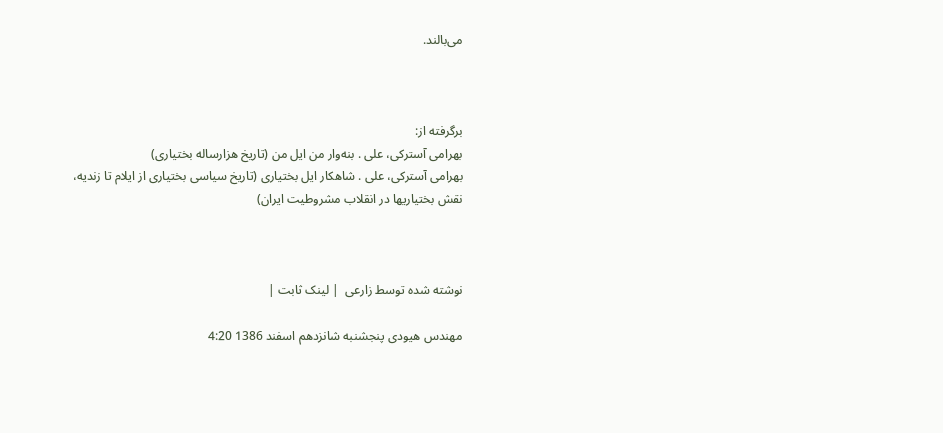می‌بالند.



برگرفته از:
بهرامی آستركی، علی . بنه‌وار من ایل من (تاریخ هزارساله بختیاری)
بهرامی آستركی، علی . شاهكار ایل بختیاری (تاریخ سیاسی بختیاری از ایلام تا زندیه، نقش بختیاریها در انقلاب مشروطیت ایران)



نوشته شده توسط زارعی  | لینک ثابت |

مهندس هیودی پنجشنبه شانزدهم اسفند 1386 4:20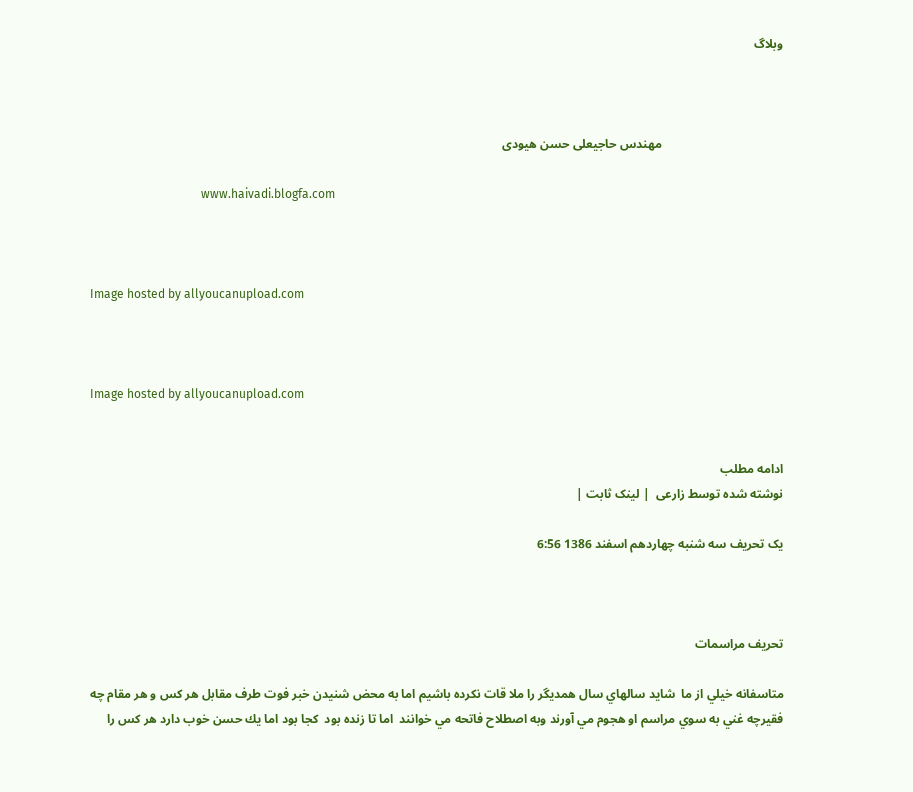وبلاگ



                                       مهندس حاجیعلی حسن هیودی

                                     www.haivadi.blogfa.com



Image hosted by allyoucanupload.com



Image hosted by allyoucanupload.com


ادامه مطلب
نوشته شده توسط زارعی  | لینک ثابت |

یک تحریف سه شنبه چهاردهم اسفند 1386 6:56



تحريف مراسمات

متاسفانه خيلي از ما  شايد سالهاي سال همديگر را ملا قات نكرده باشيم اما به محض شنيدن خبر فوت طرف مقابل هر كس و هر مقام چه فقيرچه غني به سوي مراسم او هجوم مي آورند وبه اصطلاح فاتحه مي خوانند  اما تا زنده بود  كجا بود اما يك حسن خوب دارد هر كس را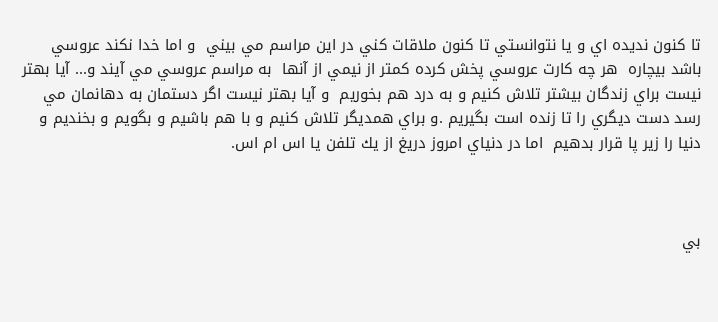تا كنون نديده اي و يا نتوانستي تا كنون ملاقات كني در اين مراسم مي بيني  و اما خدا نكند عروسي باشد بيچاره  هر چه كارت عروسي پخش كرده كمتر از نيمي از آنها  به مراسم عروسي مي آيند و... آيا بهتر نيست براي زندگان بيشتر تلاش كنيم و به درد هم بخوريم  و آيا بهتر نيست اگر دستمان به دهانمان مي رسد دست ديگري را تا زنده است بگيريم .و براي همديگر تلاش كنيم و با هم باشيم و بگويم و بخنديم و دنيا را زير پا قرار بدهيم  اما در دنياي امروز دريغ از يك تلفن يا اس ام اس.



بي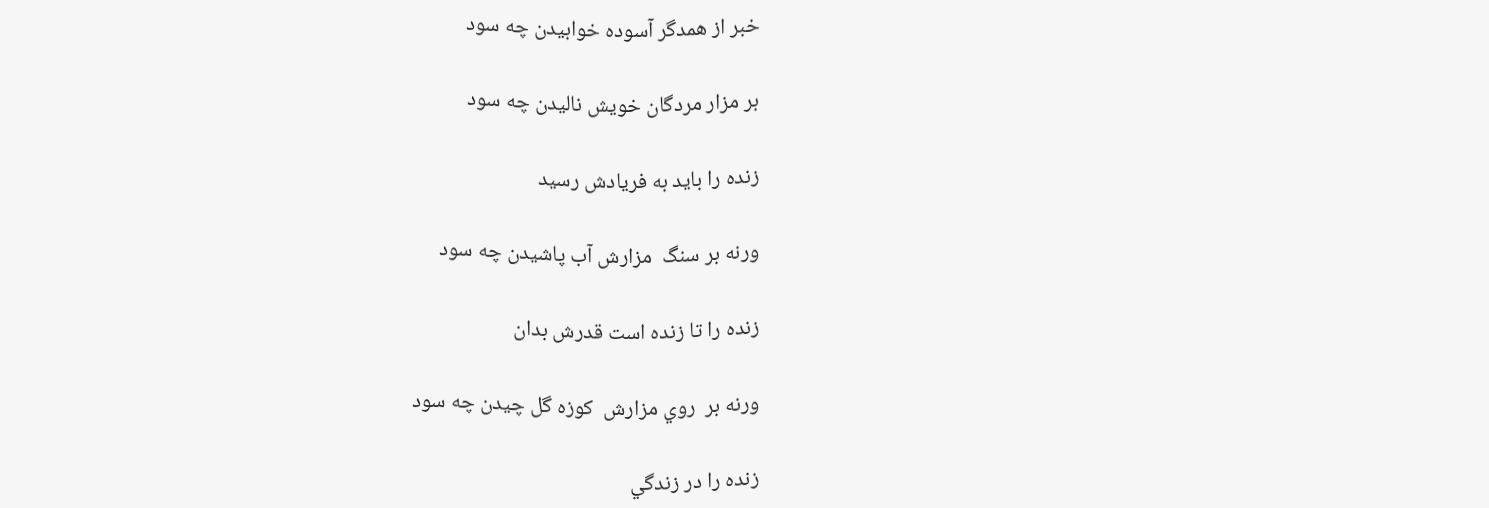خبر از همدگر آسوده خوابيدن چه سود

بر مزار مردگان خويش ناليدن چه سود

زنده را بايد به فريادش رسيد

ورنه بر سنگ  مزارش آب پاشيدن چه سود

زنده را تا زنده است قدرش بدان

ورنه بر  روي مزارش  كوزه گل چيدن چه سود

زنده را در زندگي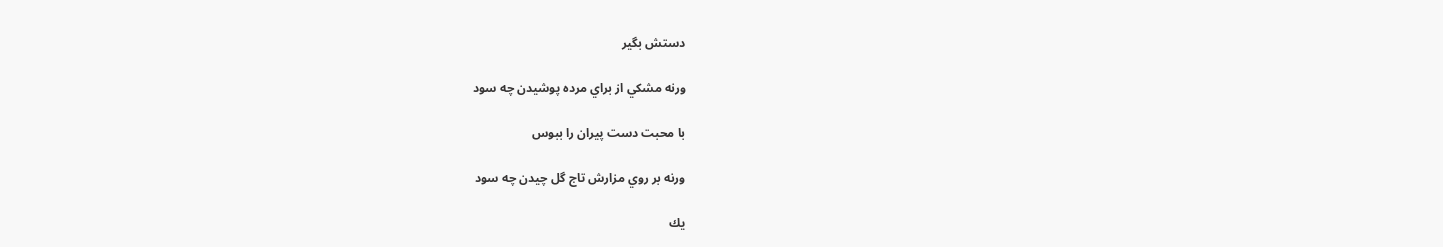دستش بگير

ورنه مشكي از براي مرده پوشيدن چه سود

با محبت دست پيران را ببوس

ورنه بر روي مزارش تاج گل چيدن چه سود

يك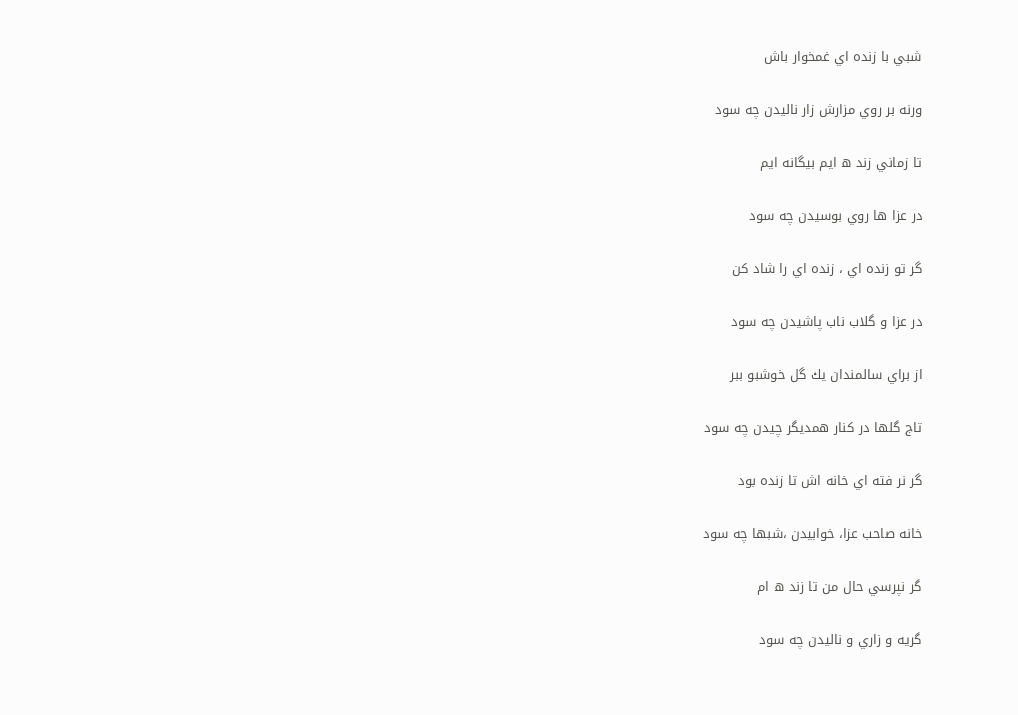شبي با زنده اي غمخوار باش

ورنه بر روي مزارش زار ناليدن چه سود

تا زماني زند ه ايم بيگانه ايم

در عزا ها روي بوسيدن چه سود

گر تو زنده اي ، زنده اي را شاد كن

در عزا و گلاب ناب پاشيدن چه سود

از براي سالمندان يك گل خوشبو ببر

تاج گلها در كنار همديگر چيدن چه سود

گر نر فته اي خانه اش تا زنده بود

خانه صاحب عزا، خوابيدن ،شبها چه سود

گر نپرسي حال من تا زند ه ام

گريه و زاري و ناليدن چه سود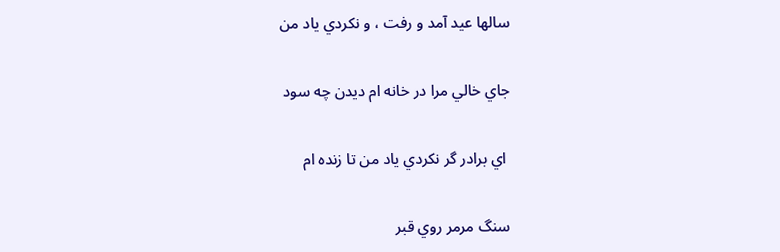سالها عيد آمد و رفت ، و نكردي ياد من

جاي خالي مرا در خانه ام ديدن چه سود

 اي برادر گر نكردي ياد من تا زنده ام

سنگ مرمر روي قبر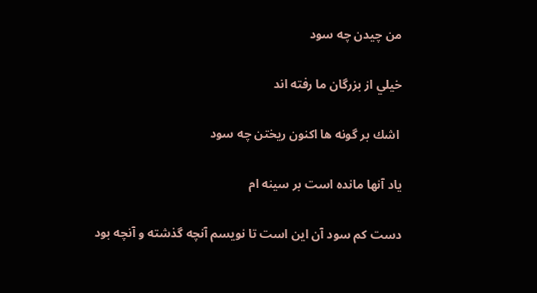من چيدن چه سود

خيلي از بزرگان ما رفته اند

 اشك بر گونه ها اكنون ريختن چه سود

ياد آنها مانده است بر سينه ام

دست كم سود آن اين است تا نويسم آنچه گذشته و آنچه بود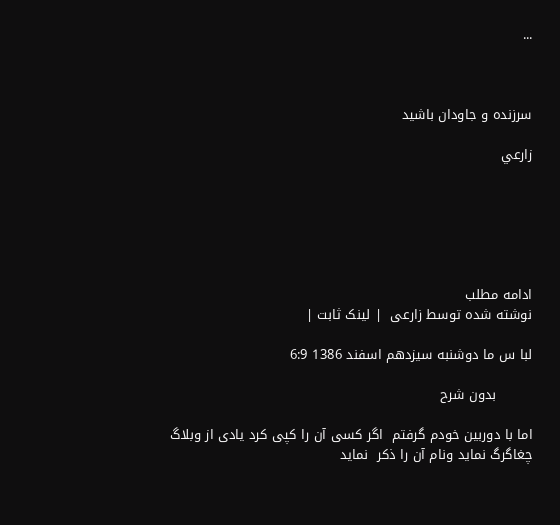...



سرزنده و جاودان باشيد

زارعي






ادامه مطلب
نوشته شده توسط زارعی  | لینک ثابت |

لبا س ما دوشنبه سیزدهم اسفند 1386 6:9

        بدون شرح

اما با دوربین خودم گرفتم  اگر کسی آن را کپی کرد یادی از وبلاگ چغاگرگ نماید ونام آن را ذکر  نماید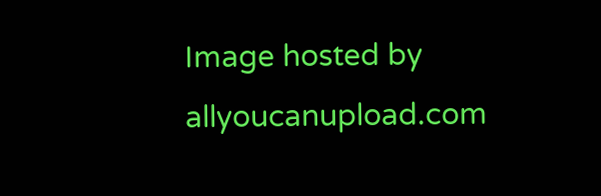Image hosted by allyoucanupload.com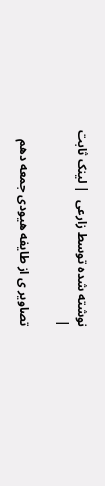نوشته شده توسط زارعی  | لینک ثابت |

تصاویر ی از طایفه هیودی جمعه دهم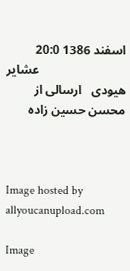اسفند 1386 20:0
                            عشایر هیودی   ارسالی از محسن حسین زاده



Image hosted by allyoucanupload.com

Image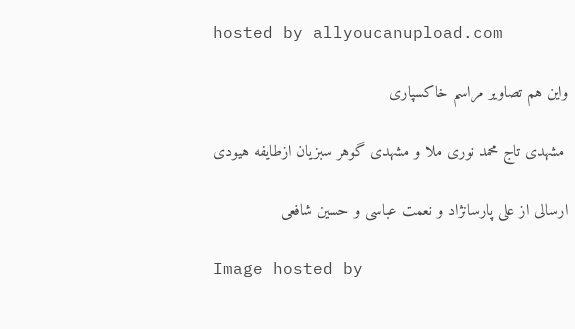hosted by allyoucanupload.com

واین هم تصاویر مراسم خاکسپاری

 مشهدی تاج محمد نوری ملا و مشهدی گوهر سبزیان ازطایفه هیودی

ارسالی از علی پارسانژاد و نعمت عباسی و حسین شافعی

Image hosted by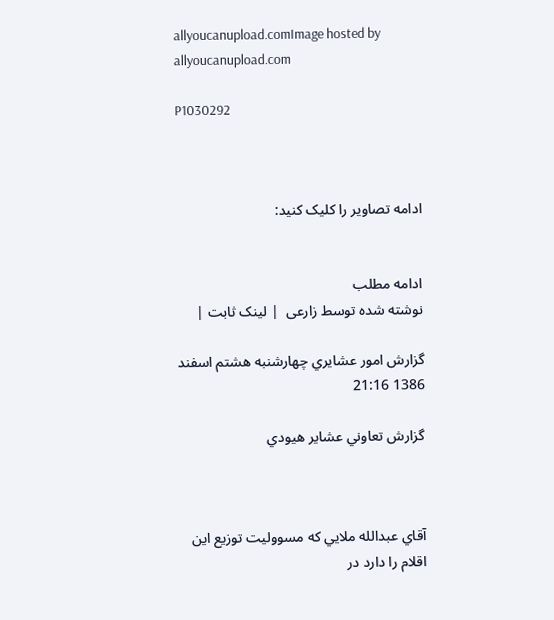allyoucanupload.comImage hosted by allyoucanupload.com

P1030292



ادامه تصاویر را کلیک کنید:


ادامه مطلب
نوشته شده توسط زارعی  | لینک ثابت |

گزارش امور عشايري چهارشنبه هشتم اسفند 1386 21:16

گزارش تعاوني عشاير هيودي



آقاي عبدالله ملايي كه مسووليت توزيع اين اقلام را دارد در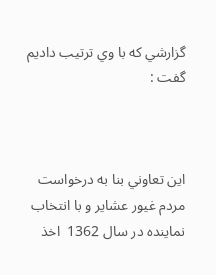گزارشي كه با وي ترتيب داديم گفت :



اين تعاوني بنا به درخواست مردم غيور عشاير و با انتخاب نماينده در سال 1362  اخذ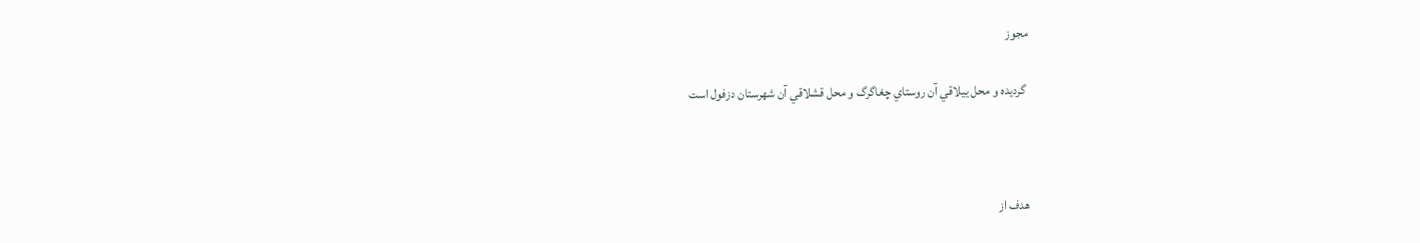مجوز

 گرديده و محل ييلاقي آن روستاي چغاگرگ و محل قشلاقي آن شهرستان دزفول است



هدف از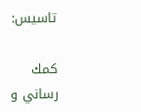تاسيس:

كمك رساني و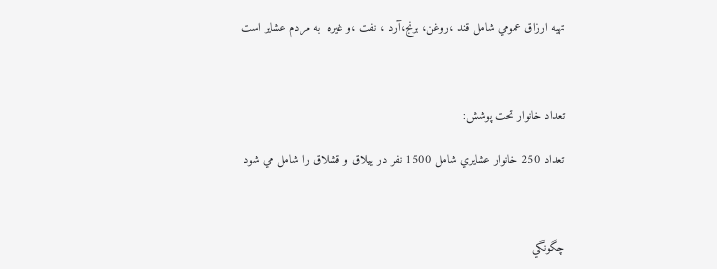تهيه ارزاق عمومي شامل قند ،روغن، برنج،آرد ، نفت ،و غيره  به مردم عشاير است



تعداد خانوار تحت پوشش:

تعداد 250 خانوار عشايري شامل 1500 نفر در ييلاق و قشلاق را شامل مي شود



چگونگي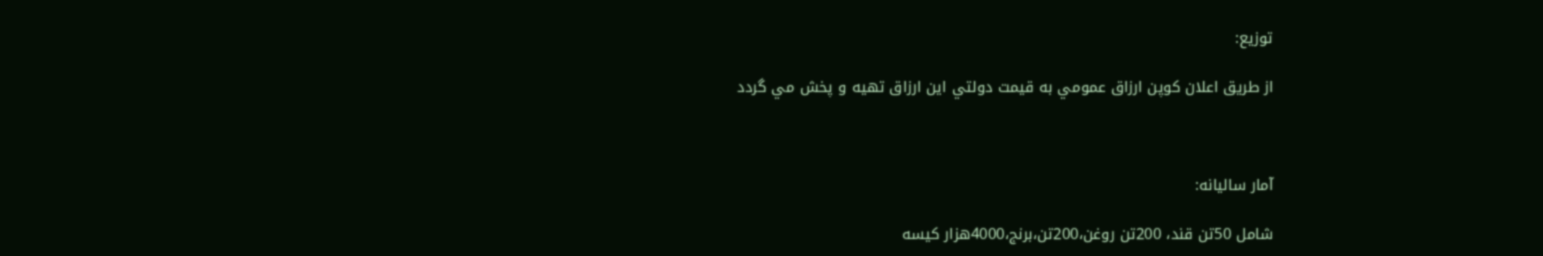توزيع:

از طريق اعلان كوپن ارزاق عمومي به قيمت دولتي اين ارزاق تهيه و پخش مي گردد



آمار ساليانه:

شامل 50تن قند، 200تن روغن،200تن،برنج،4000هزار كيسه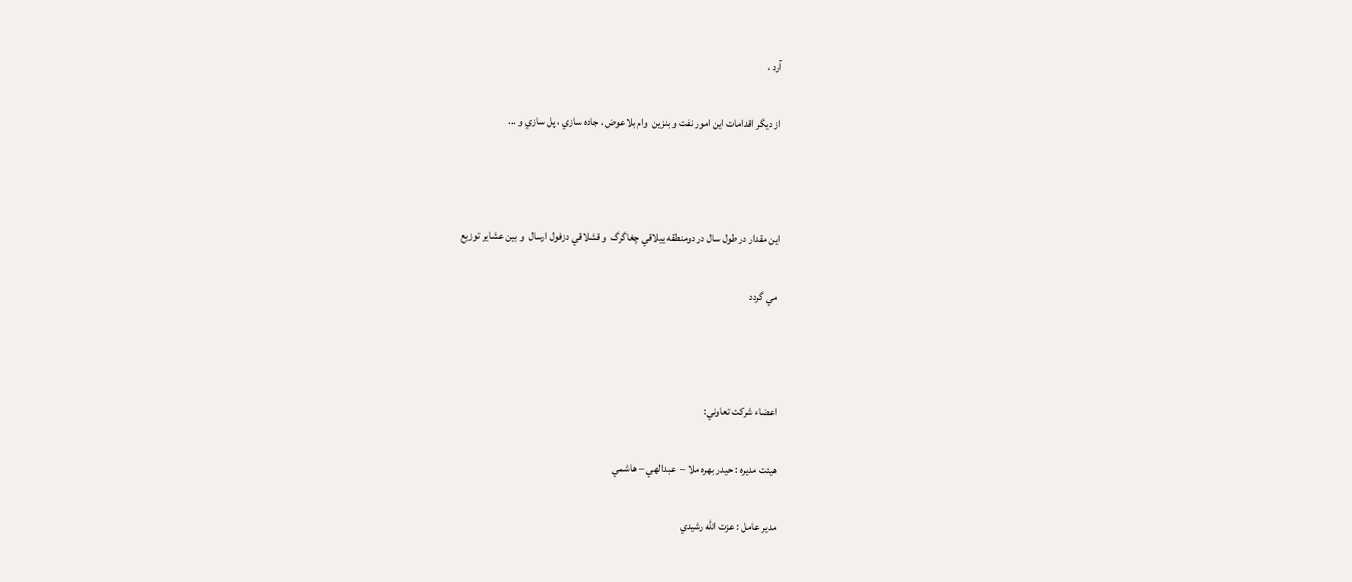آرد ،

از ديگر اقدامات اين امور نفت و بنزين  وام بلاعوض ، جاده سازي ، پل سازي و ...



اين مقدار در طول سال در دومنطقه ييلاقي چغاگرگ  و قشلاقي دزفول ارسال  و بين عشاير توزيع

 مي گردد



اعضاء شركت تعاوني:

هيئت مديره : حيدر بهره ملا –  عبدالهي – هاشمي

مدير عامل : عزت الله رشيدي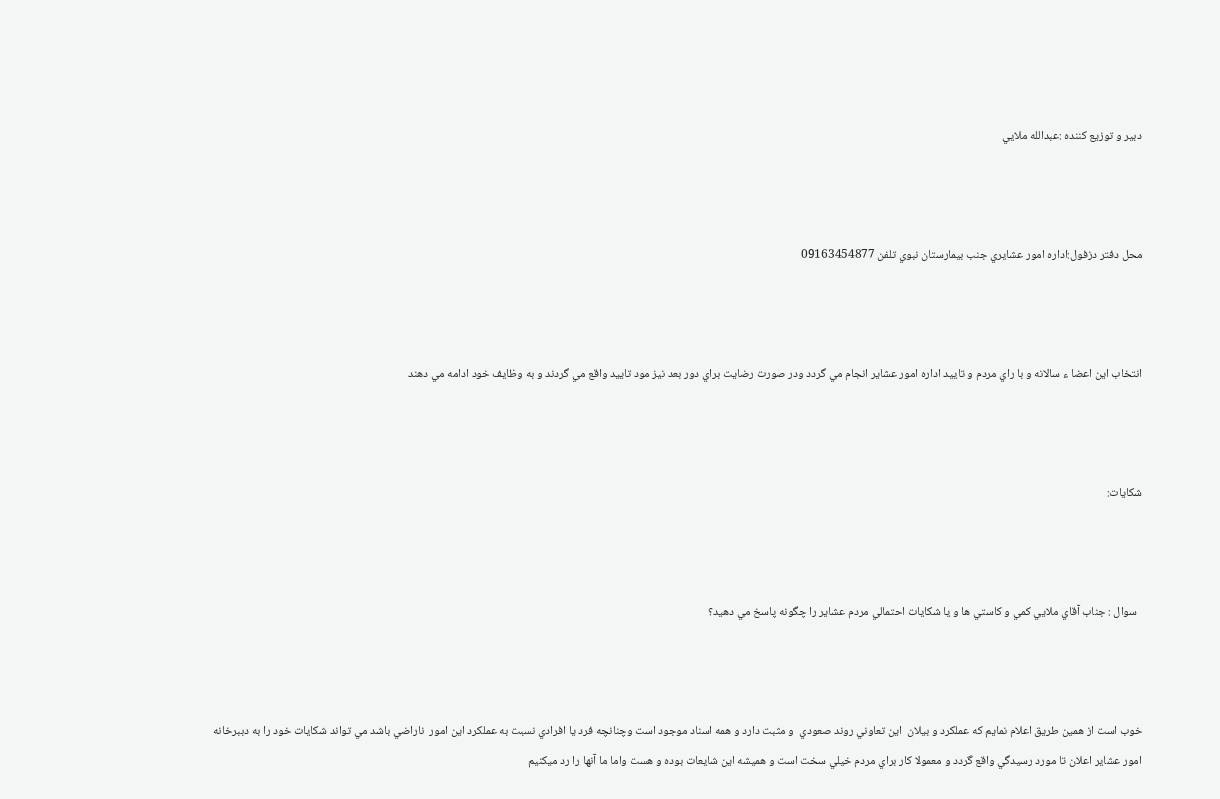دبير و توزيع كننده :عبدالله ملايي



محل دفتر دزفول:اداره امور عشايري جنب بيمارستان نبوي تلفن 09163454877



انتخاب اين اعضا ء سالانه و با راي مردم و تاييد اداره امور عشاير انجام مي گردد ودر صورت رضايت براي دور بعد نيز مود تاييد واقع مي گردند و به وظايف خود ادامه مي دهند



شكايات:



  سوال : جناب آقاي ملايي كمي و كاستي ها و يا شكايات احتمالي مردم عشاير را چگونه پاسخ مي دهيد؟



خوب است از همين طريق اعلام نمايم كه عملكرد و بيلان  اين تعاوني روند صعودي  و مثبت دارد و همه اسناد موجود است وچنانچه فرد يا افرادي نسبت به عملكرد اين امور  ناراضي باشد مي تواند شكايات خود را به دببرخانه امور عشاير اعلان تا مورد رسيدگي واقع گردد و معمولا كار براي مردم خيلي سخت است و هميشه اين شايعات بوده و هست واما ما آنها را رد ميكنيم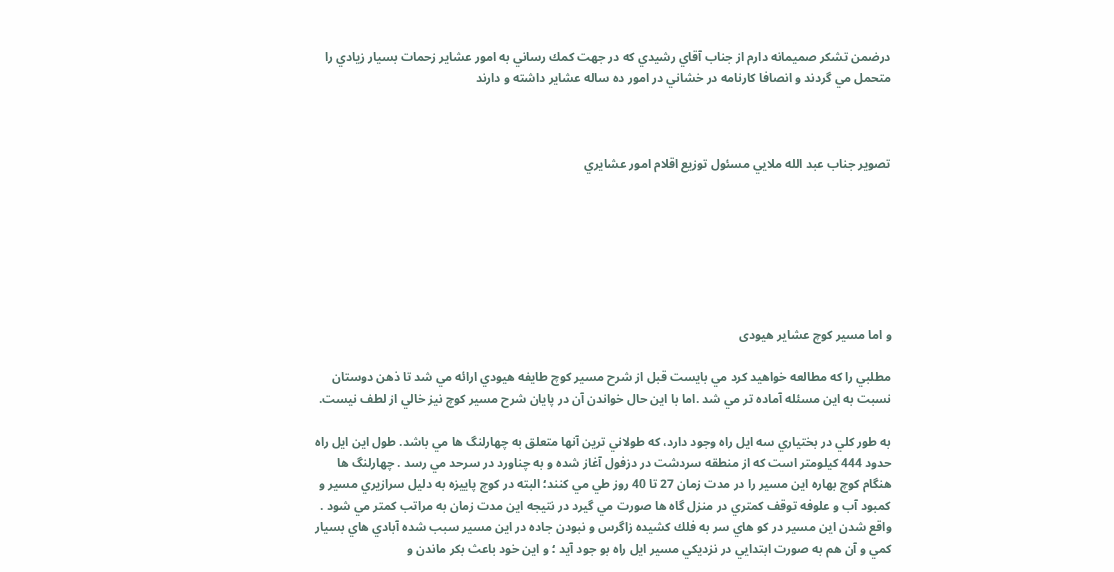درضمن تشكر صميمانه دارم از جناب آقاي رشيدي كه در جهت كمك رساني به امور عشاير زحمات بسيار زيادي را متحمل مي گردند و انصافا كارنامه در خشاني در امور ده ساله عشاير داشته و دارند



تصوير جناب عبد الله ملايي مسئول توزيع اقلام امور عشايري







و اما مسیر کوچ عشایر هیودی

مطلبي را كه مطالعه خواهيد كرد مي بايست قبل از شرح مسير كوچ طايفه هيودي ارائه مي شد تا ذهن دوستان نسبت به اين مسئله آماده تر مي شد .اما با اين حال خواندن آن در پايان شرح مسير كوچ نيز خالي از لطف نيست.

به طور كلي در بختياري سه ايل راه وجود دارد، كه طولاني ترين آنها متعلق به چهارلنگ ها مي باشد. طول اين ايل راه حدود 444 كيلومتر است كه از منطقه سردشت در دزفول آغاز شده و به چناورد در سرحد مي رسد . چهارلنگ ها هنگام كوچ بهاره اين مسير را در مدت زمان 27 تا 40 روز طي مي كنند؛ البته در كوچ پاييزه به دليل سرازيري مسير و كمبود آب و علوفه توقف كمتري در منزل گاه ها صورت مي گيرد در نتيجه اين مدت زمان به مراتب كمتر مي شود . واقع شدن اين مسير در كو هاي سر به فلك كشيده زاگرس و نبودن جاده در اين مسير سبب شده آبادي هاي بسيار كمي و آن هم به صورت ابتدايي در نزديكي مسير ايل راه بو جود آيد ؛ و اين خود باعث بكر ماندن و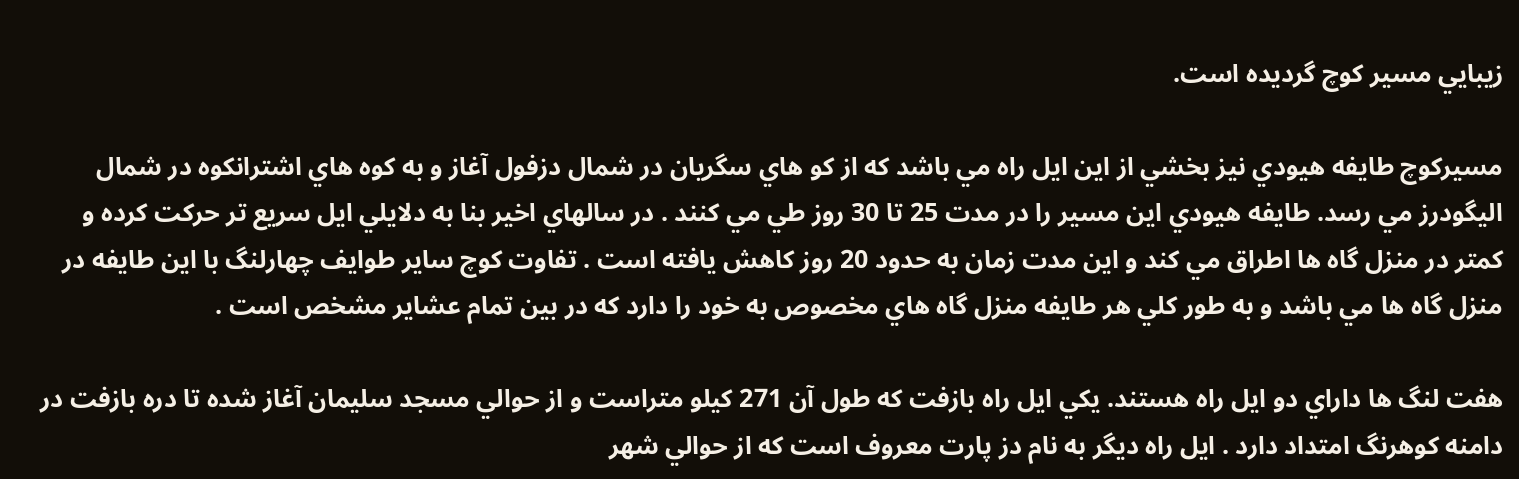زيبايي مسير كوچ گرديده است.

مسيركوچ طايفه هيودي نيز بخشي از اين ايل راه مي باشد كه از كو هاي سگريان در شمال دزفول آغاز و به كوه هاي اشترانكوه در شمال اليگودرز مي رسد. طايفه هيودي اين مسير را در مدت 25 تا 30 روز طي مي كنند . در سالهاي اخير بنا به دلايلي ايل سريع تر حركت كرده و كمتر در منزل گاه ها اطراق مي كند و اين مدت زمان به حدود 20 روز كاهش يافته است . تفاوت كوچ ساير طوايف چهارلنگ با اين طايفه در منزل گاه ها مي باشد و به طور كلي هر طايفه منزل گاه هاي مخصوص به خود را دارد كه در بين تمام عشاير مشخص است .

هفت لنگ ها داراي دو ايل راه هستند. يكي ايل راه بازفت كه طول آن 271 كيلو متراست و از حوالي مسجد سليمان آغاز شده تا دره بازفت در دامنه كوهرنگ امتداد دارد . ايل راه ديگر به نام دز پارت معروف است كه از حوالي شهر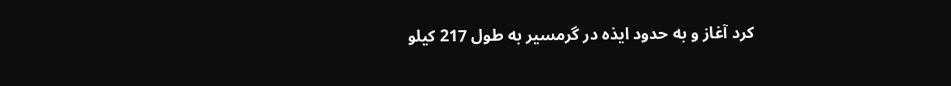كرد آغاز و به حدود ايذه در گرمسير به طول 217 كيلو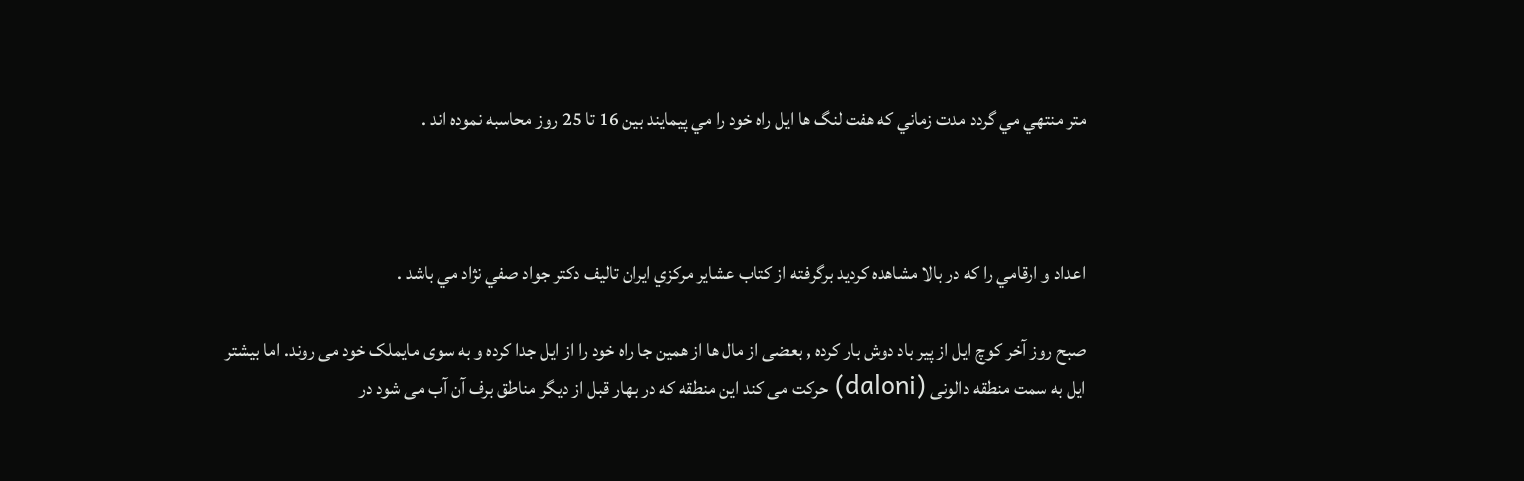متر منتهي مي گردد مدت زماني كه هفت لنگ ها ايل راه خود را مي پيمايند بين 16 تا 25 روز محاسبه نموده اند .



اعداد و ارقامي را كه در بالا مشاهده كرديد برگرفته از كتاب عشاير مركزي ايران تاليف دكتر جواد صفي نژاد مي باشد .

صبح روز آخر کوچ ایل از پیر باد دوش بار کرده , بعضی از مال ها از همین جا راه خود را از ایل جدا کرده و به سوی مایملک خود می روند. اما بیشتر ایل به سمت منطقه دالونی (daloni) حرکت می کند این منطقه که در بهار قبل از دیگر مناطق برف آن آب می شود در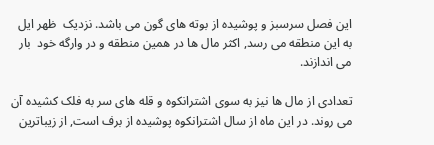این فصل سرسبز و پوشیده از بوته های گون می باشد. نزدیک  ظهر ایل به این منطقه می رسد, اکثر مال ها در همین منطقه و در وارگه خود  بار می اندازند.

تعدادی از مال ها نیز به سوی اشترانکوه و قله های سر به فلک کشیده آن می روند. در این ماه از سال اشترانکوه پوشیده از برف است, از زیباترین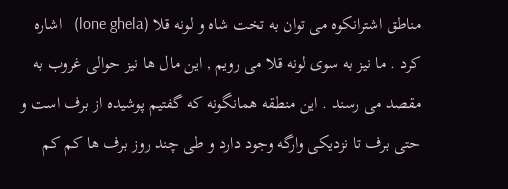مناطق اشترانکوه می توان به تخت شاه و لونه قلا (lone ghela)   اشاره کرد . ما نیز به سوی لونه قلا می رویم , این مال ها نیز حوالی غروب به مقصد می رسند . این منطقه همانگونه که گفتیم پوشیده از برف است و حتی برف تا نزدیکی وارگه وجود دارد و طی چند روز برف ها کم کم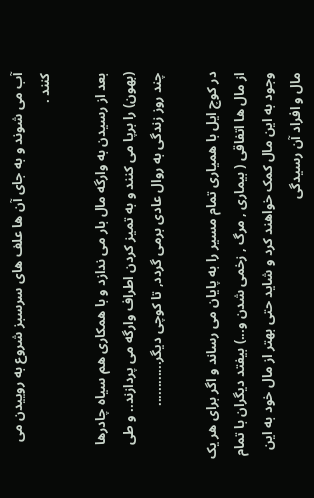آب می شوند و به جای آن ها علف های سرسبز شروع به روییدن می کنند .

بعد از رسیدن به وارگه مال بار می ندازد و با همکاری هم سیاه چادرها (بهون) را برپا می کنند و به تمیز کردن اطراف وارگه می پردازند.. و طی چند روز زندگی به روال عادی برمی گردد, تا کوچی دیگر............

در کوچ ایل با همیاری تمام مسیر را به پایان می رساند و اگر برای هر یک از مال ها اتفاقی ( بیماری , مرگ , زخمی شدن و...) بیفتد دیگران با تمام وجود به این مال کمک خواهند کرد و شاید حتی بهتر از مال خود به این مال و افراد آن رسیدگی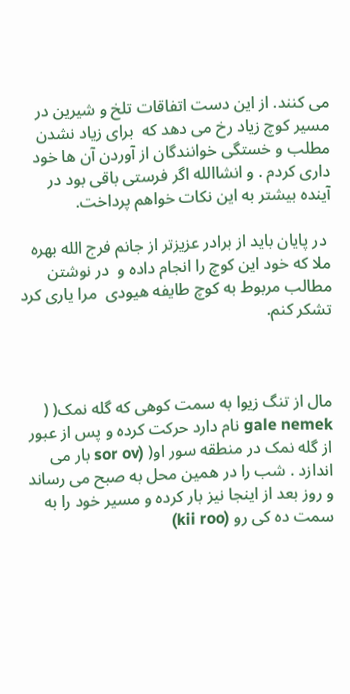می کنند. از این دست اتفاقات تلخ و شیرین در مسیر کوچ زیاد رخ می دهد که  برای زیاد نشدن مطلب و خستگی خوانندگان از آوردن آن ها خود داری کردم . و انشاالله اگر فرستی باقی بود در آینده بیشتر به این نکات خواهم پرداخت.

 در پایان باید از برادر عزیزتر از جانم فرج الله بهره ملا که خود این کوچ را انجام داده و  در نوشتن مطالب مربوط به کوچ طایفه هیودی  مرا یاری کرد تشکر کنم.



مال از تنگ زیوا به سمت کوهی که گله نمک( ( gale nemek نام دارد حرکت کرده و پس از عبور از گله نمک در منطقه سور او( (sor ov بار می اندازد . شب را در همین محل به صبح می رساند و روز بعد از اینجا نیز بار کرده و مسیر خود را به سمت ده کی رو (kii roo)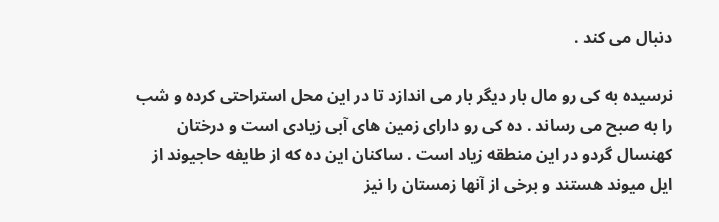دنبال می کند .

نرسیده به کی رو مال بار دیگر بار می اندازد تا در این محل استراحتی کرده و شب را به صبح می رساند . ده کی رو دارای زمین های آبی زیادی است و درختان کهنسال گردو در این منطقه زیاد است . ساکنان این ده که از طایفه حاجیوند از ایل میوند هستند و برخی از آنها زمستان را نیز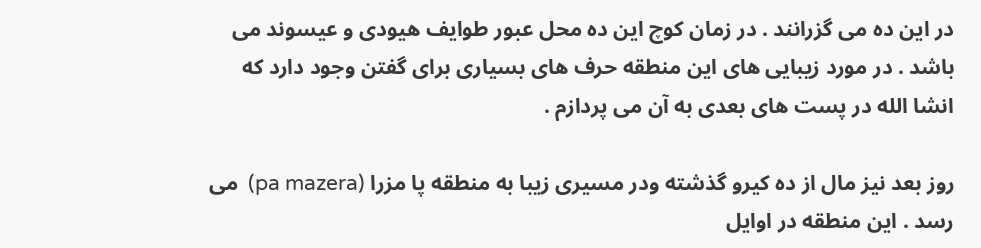در این ده می گزرانند . در زمان کوچ این ده محل عبور طوایف هیودی و عیسوند می باشد . در مورد زیبایی های این منطقه حرف های بسیاری برای گفتن وجود دارد که انشا الله در پست های بعدی به آن می پردازم .

روز بعد نیز مال از ده کیرو گذشته ودر مسیری زیبا به منطقه پا مزرا (pa mazera)  می رسد . این منطقه در اوایل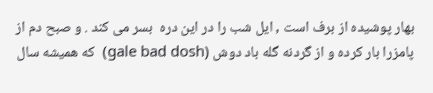بهار پوشیده از برف است , ایل شب را در این دره  بسر می کند . و صبح دم از پامزرا بار کرده و از گردنه گله باد دوش (gale bad dosh)  که همیشه سال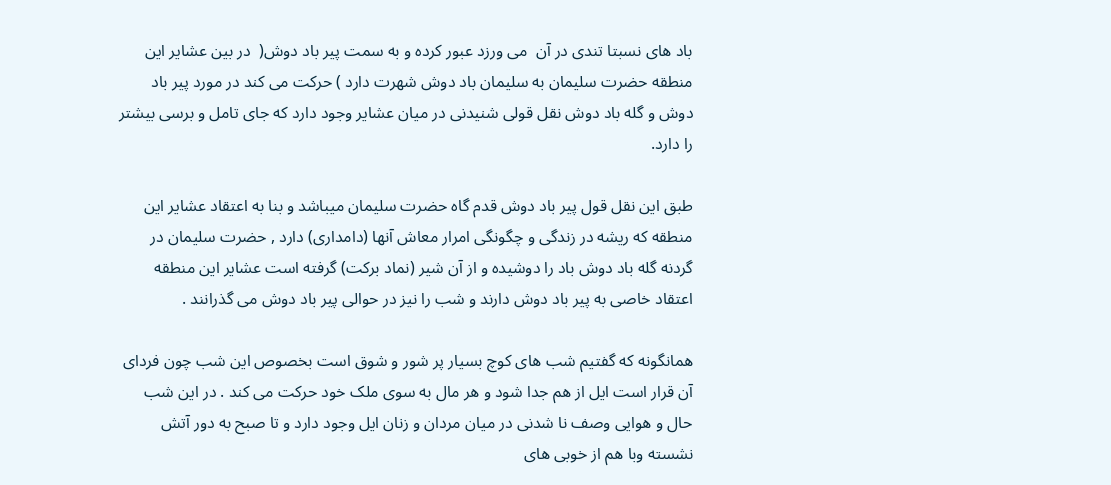باد های نسبتا تندی در آن  می ورزد عبور کرده و به سمت پیر باد دوش(  در بین عشایر این منطقه حضرت سلیمان به سلیمان باد دوش شهرت دارد ) حرکت می کند در مورد پیر باد دوش و گله باد دوش نقل قولی شنیدنی در میان عشایر وجود دارد که جای تامل و برسی بیشتر را دارد.

طبق این نقل قول پیر باد دوش قدم گاه حضرت سلیمان میباشد و بنا به اعتقاد عشایر این منطقه که ریشه در زندگی و چگونگی امرار معاش آنها (دامداری) دارد , حضرت سلیمان در گردنه گله باد دوش باد را دوشیده و از آن شیر (نماد برکت) گرفته است عشایر این منطقه اعتقاد خاصی به پیر باد دوش دارند و شب را نیز در حوالی پیر باد دوش می گذرانند .

همانگونه که گفتیم شب های کوچ بسیار پر شور و شوق است بخصوص این شب چون فردای آن قرار است ایل از هم جدا شود و هر مال به سوی ملک خود حرکت می کند . در این شب حال و هوایی وصف نا شدنی در میان مردان و زنان ایل وجود دارد و تا صبح به دور آتش نشسته وبا هم از خوبی های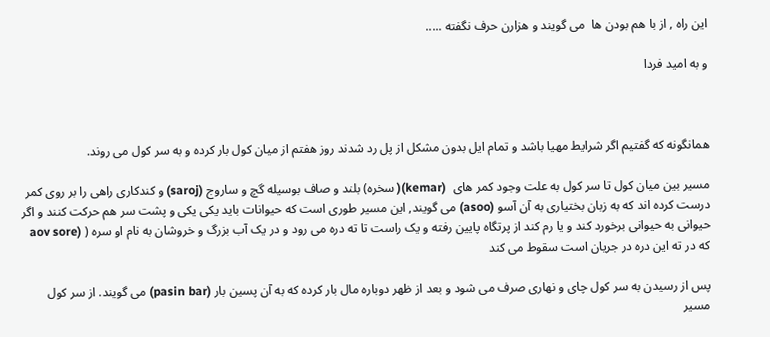این راه , از با هم بودن ها  می گویند و هزارن حرف نگفته .....

و به امید فردا



همانگونه که گفتیم اگر شرایط مهیا باشد و تمام ایل بدون مشکل از پل رد شدند روز هفتم از میان کول بار کرده و به سر کول می روند.

مسیر بین میان کول تا سر کول به علت وجود کمر های  (kemar)( سخره) بلند و صاف بوسیله گچ و ساروج (saroj) و کندکاری راهی را بر روی کمر درست کرده اند که به زبان بختیاری به آن آسو (asoo) می گویند, این مسیر طوری است که حیوانات باید یکی یکی و پشت سر هم حرکت کنند و اگر حیوانی به حیوانی برخورد کند و یا رم کند از پرتگاه پایین رفته و یک راست تا ته دره می رود و در یک آب بزرگ و خروشان به نام او سره ( (aov sore که در ته این دره در جریان است سقوط می کند

پس از رسیدن به سر کول چای و نهاری صرف می شود و بعد از ظهر دوباره مال بار کرده که به آن پسین بار (pasin bar) می گویند. از سر کول مسیر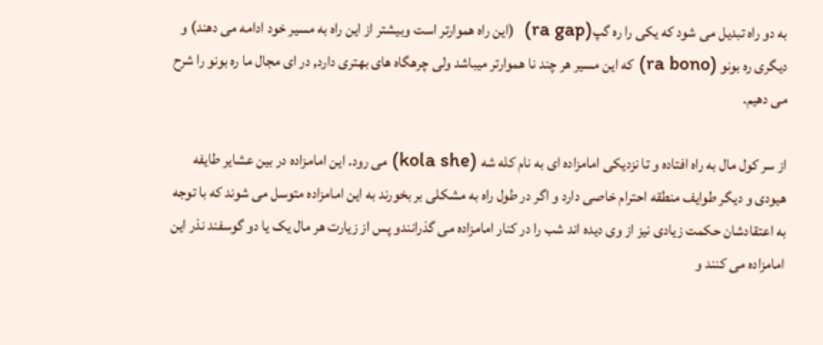به دو راه تبدیل می شود که یکی را ره گپ(ra gap)  (این راه هموارتر است وبیشتر از این راه به مسیر خود ادامه می دهند) و دیگری ره بونو (ra bono) که این مسیر هر چند نا هموارتر میباشد ولی چرهگاه های بهتری دارد, در ای مجال ما ره بونو را شرح می دهیم.

از سر کول مال به راه افتاده و تا نزدیکی امامزاده ای به نام کله شه (kola she) می رود. این امامزاده در بین عشایر طایفه هیودی و دیگر طوایف منطقه احترام خاصی دارد و اگر در طول راه به مشکلی بر بخورند به این امامزاده متوسل می شوند که با توجه به اعتقادشان حکمت زیادی نیز از وی دیده اند شب را در کنار امامزاده می گذرانندو پس از زیارت هر مال یک یا دو گوسفند نذر این امامزاده می کنند و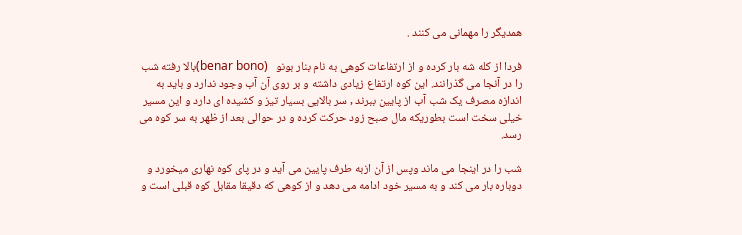همدیگر را مهمانی می کنند .

فردا از کله شه بار کرده و از ارتفاعات کوهی به نام بنار بونو   (benar bono)بالا رفته شب را در آنجا می گذرانند. این کوه ارتفاع زیادی داشته و بر روی آن آب وجود ندارد و باید به اندازه مصرف یک شب آب از پایین ببرند , سر بالایی بسیار تیز و کشیده ای دارد و این مسیر خیلی سخت است بطوریکه مال صبح زود حرکت کرده و در حوالی بعد از ظهر به سر کوه می رسد.

شب را در اینجا می ماند وپس از آن ازبه طرف پایین می آید و در پای کوه نهاری میخورد و دوباره بار می کند و به مسیر خود ادامه می دهد و از کوهی که دقیقا مقابل کوه قبلی است و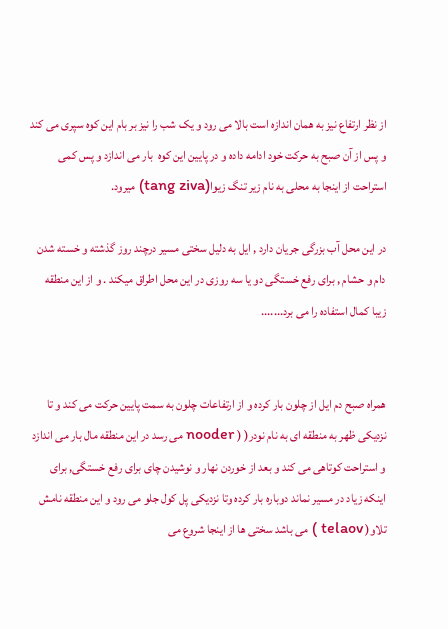از نظر ارتفاع نیز به همان اندازه است بالا می رود و یک شب را نیز بر بام این کوه سپری می کند و پس از آن صبح به حرکت خود ادامه داده و در پایین این کوه  بار می اندازد و پس کمی استراحت از اینجا به محلی به نام زیر تنگ زیوا(tang ziva) میرود.

در این محل آب بزرگی جریان دارد , ایل به دلیل سختی مسیر درچند روز گذشته و خسته شدن دام و حشام , برای رفع خستگی دو یا سه روزی در این محل اطراق میکند . و از این منطقه زیبا کمال استفاده را می برد.......


همراه صبح دم ایل از چلون بار کرده و از ارتفاعات چلون به سمت پایین حرکت می کند و تا نزدیکی ظهر به منطقه ای به نام نودر( ( nooder می رسد در این منطقه مال بار می اندازد و استراحت کوتاهی می کند و بعد از خوردن نهار و نوشیدن چای برای رفع خستگی, برای اینکه زیاد در مسیر نماند دوباره بار کرده وتا نزدیکی پل کول جلو می رود و این منطقه نامش تلاو( telaov ) می باشد سختی ها از اینجا شروع می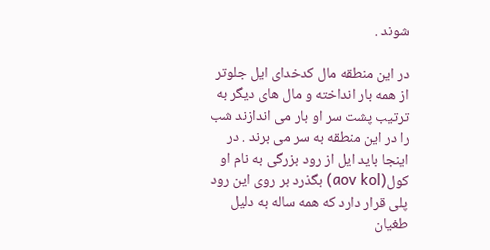شوند .

در این منطقه مال کدخدای ایل جلوتر از همه بار انداخته و مال های دیگر به ترتیب پشت سر او بار می اندازند شب را در این منطقه به سر می برند . در اینجا باید ایل از رود بزرگی به نام او کول(aov kol) بگذرد بر روی این رود پلی قرار دارد که همه ساله به دلیل طغیان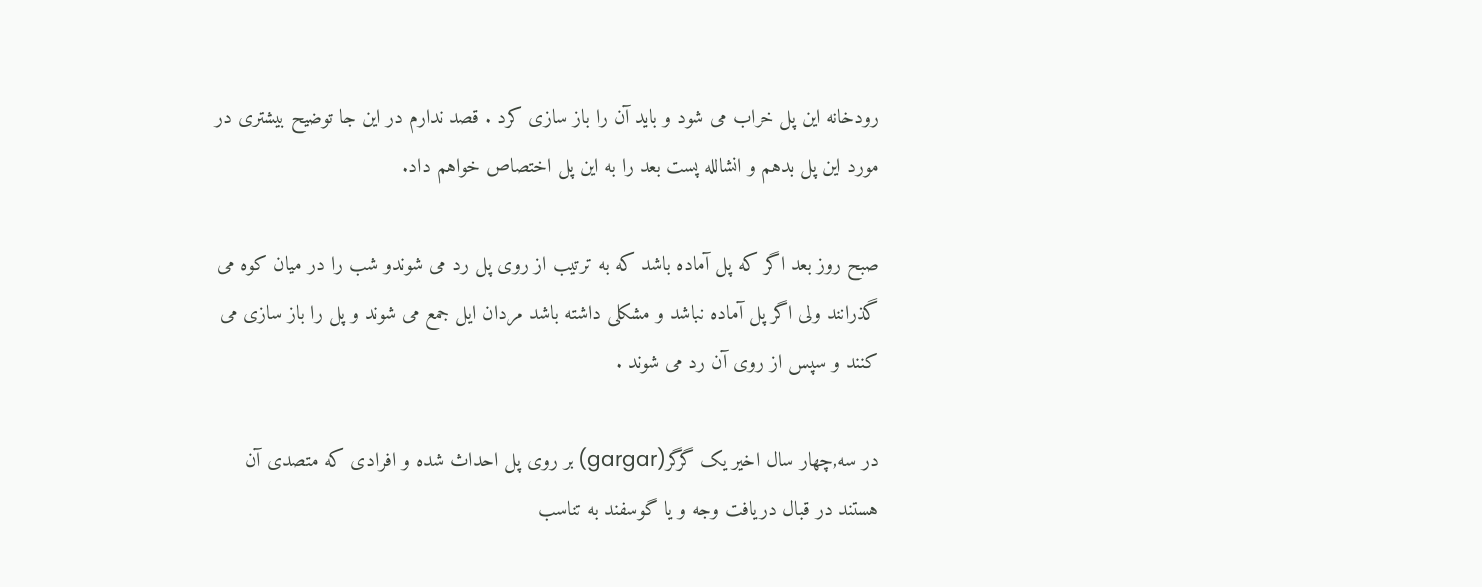رودخانه این پل خراب می شود و باید آن را باز سازی کرد . قصد ندارم در این جا توضیح بیشتری در مورد این پل بدهم و انشالله پست بعد را به این پل اختصاص خواهم داد.

صبح روز بعد اگر که پل آماده باشد که به ترتیب از روی پل رد می شوندو شب را در میان کوه می گذرانند ولی اگر پل آماده نباشد و مشکلی داشته باشد مردان ایل جمع می شوند و پل را باز سازی می کنند و سپس از روی آن رد می شوند .

در سه,چهار سال اخیر یک گرگر(gargar) بر روی پل احداث شده و افرادی که متصدی آن هستند در قبال دریافت وجه و یا گوسفند به تناسب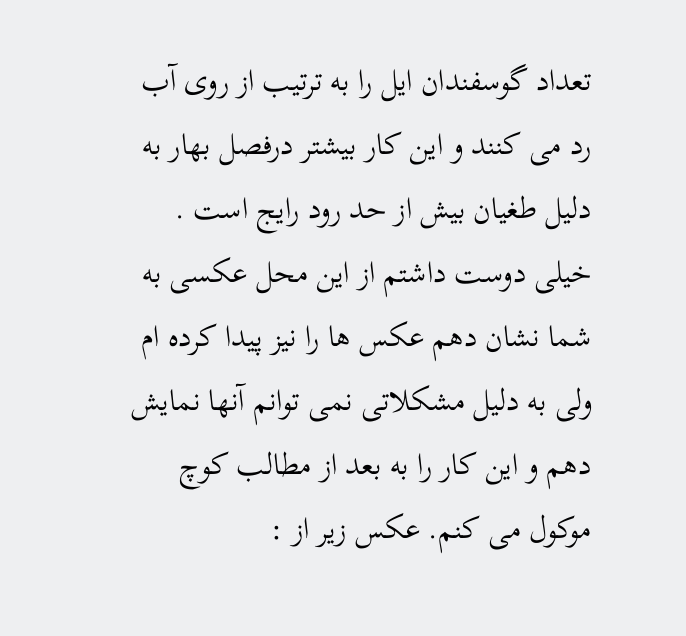تعداد گوسفندان ایل را به ترتیب از روی آب رد می کنند و این کار بیشتر درفصل بهار به دلیل طغیان بیش از حد رود رایج است . خیلی دوست داشتم از این محل عکسی به شما نشان دهم عکس ها را نیز پیدا کرده ام ولی به دلیل مشکلاتی نمی توانم آنها نمایش دهم و این کار را به بعد از مطالب کوچ موکول می کنم. عکس زیر از :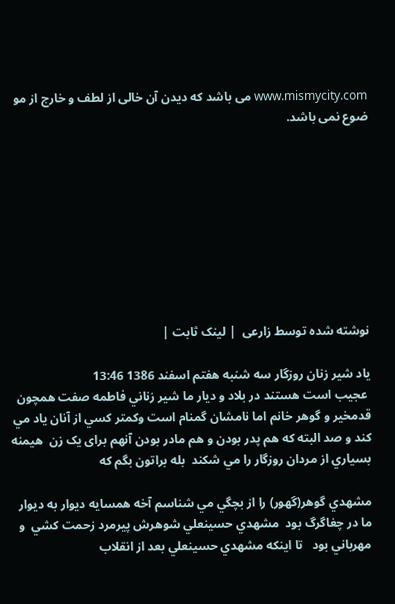www.mismycity.com می باشد که دیدن آن خالی از لطف و خارج از مو ضوع نمی باشد.









نوشته شده توسط زارعی  | لینک ثابت |

یاد شیر زنان روزگار سه شنبه هفتم اسفند 1386 13:46
 عجيب است هستند در بلاد و ديار ما شير زناني فاطمه صفت همچون قدمخير و گوهر خانم اما نامشان گمنام است وكمتر كسي از آنان ياد مي كند و صد البته كه هم پدر بودن و هم مادر بودن آنهم برای یک زن  هيمنه بسياري از مردان روزگار را مي شكند  بله براتون بگم كه

مشهدي گوهر(گهور) را از بچگي مي شناسم آخه همسايه ديوار به ديوار ما در چغاگرگ بود  مشهدي حسينعلي شوهرش پيرمرد زحمت كشي  و مهرباني بود   تا اينكه مشهدي حسينعلي بعد از انقلاب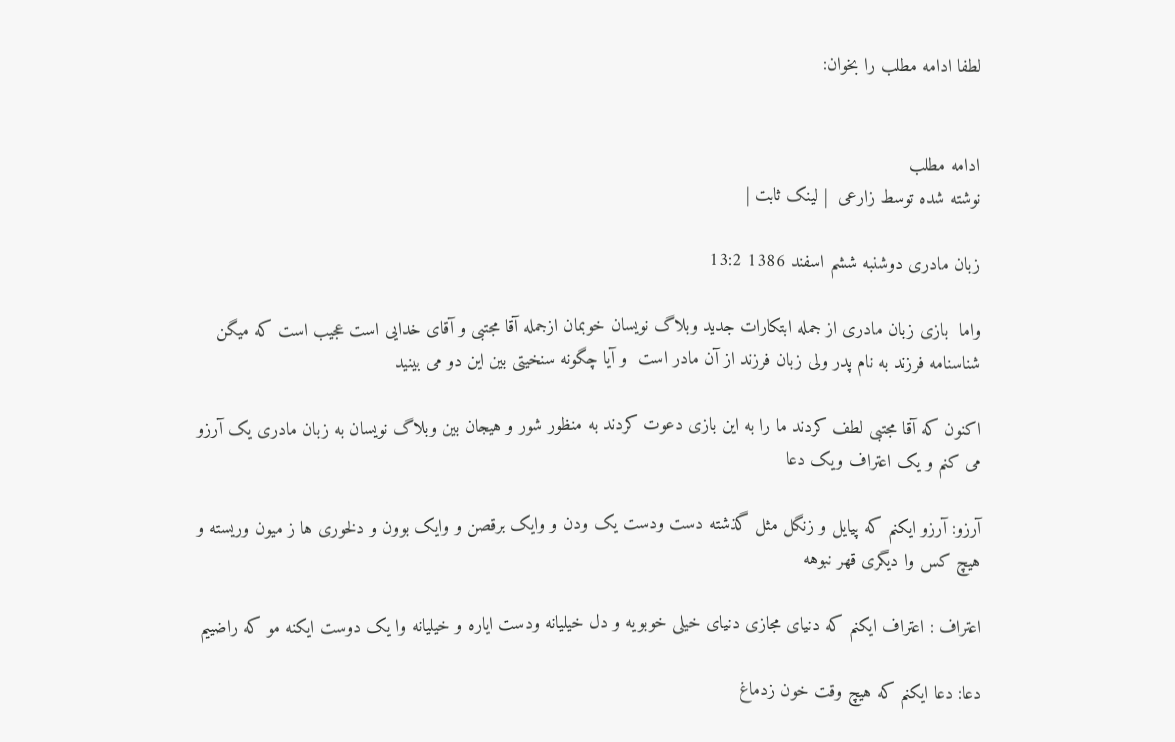لطفا ادامه مطلب را بخوان:


ادامه مطلب
نوشته شده توسط زارعی  | لینک ثابت |

زبان مادری دوشنبه ششم اسفند 1386 13:2

واما  بازی زبان مادری از جمله ابتکارات جدید وبلاگ نویسان خوبمان ازجمله آقا مجتبی و آقای خدایی است عجیب است که میگن  شناسنامه فرزند به نام پدر ولی زبان فرزند از آن مادر است  و آیا چگونه سنخیتی بین این دو می بینید

اکنون که آقا مجتبی لطف کردند ما را به این بازی دعوت کردند به منظور شور و هیجان بین وبلاگ نویسان به زبان مادری یک آرزو می کنم و یک اعتراف ویک دعا

آرزو: آرزو ایکنم که پیایل و زنگل مثل گذشته دست ودست یک ودن و وایک برقصن و وایک بوون و دلخوری ها ز میون وریسته و هیچ کس وا دیگری قهر نبوهه

اعتراف : اعتراف ایکنم که دنیای مجازی دنیای خیلی خوبویه و دل خیلیانه ودست ایاره و خیلیانه وا یک دوست ایکنه مو که راضییم

دعا: دعا ایکنم که هیچ وقت خون زدماغ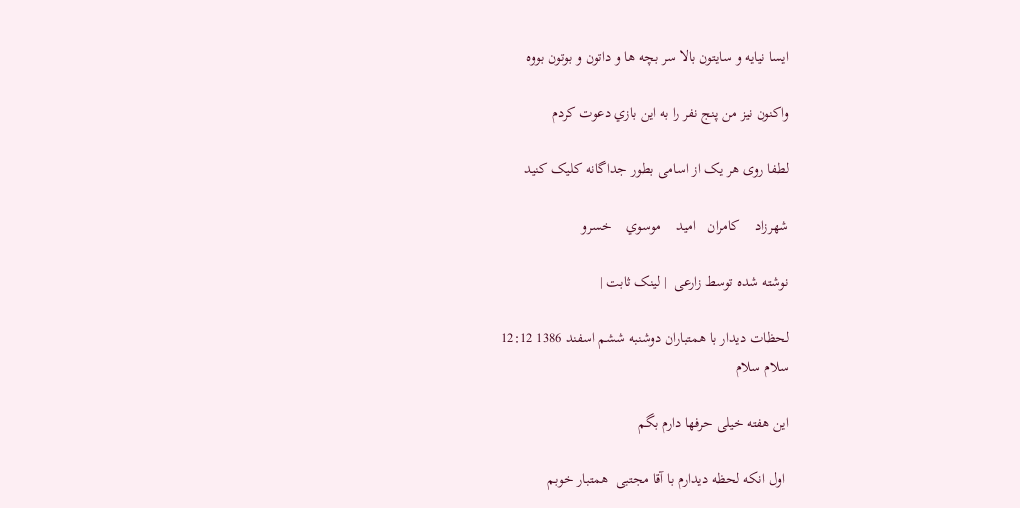ایسا نیایه و سایتون بالا سر بچه ها و داتون و بوتون بووه

واكنون نيز من پنج نفر را به اين بازي دعوت كردم

لطفا روی هر یک از اسامی بطور جداگانه کلیک کنید

شهرزاد    كامران   اميد    موسوي    خسرو

نوشته شده توسط زارعی  | لینک ثابت |

لحظات دیدار با همتباران دوشنبه ششم اسفند 1386 12:12
سلام سلام

این هفته خیلی حرفها دارم بگم

 اول انکه لحظه دیدارم با آقا مجتبی  همتبار خوبم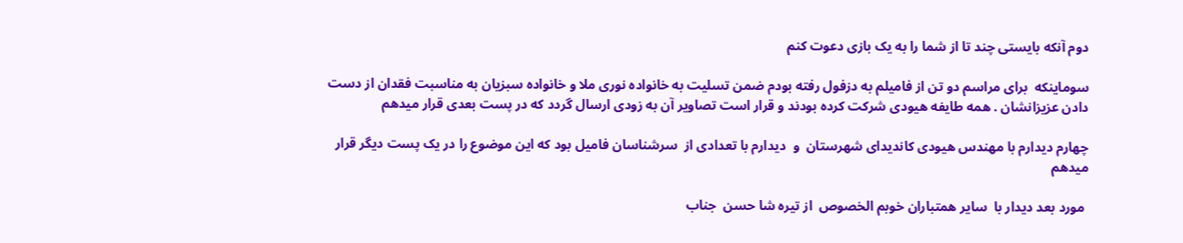دوم آنکه بایستی چند تا از شما را به یک بازی دعوت کنم

سوماینکه  برای مراسم دو تن از فامیلم به دزفول رفته بودم ضمن تسلیت به خانواده نوری ملا و خانواده سبزیان به مناسبت فقدان از دست دادن عزیزانشان . همه طایفه هیودی شرکت کرده بودند و قرار است تصاویر آن به زودی ارسال گردد که در پست بعدی قرار میدهم

چهارم دیدارم با مهندس هیودی کاندیدای شهرستان  و  دیدارم با تعدادی از  سرشناسان فامیل بود که این موضوع را در یک پست دیگر قرار میدهم

 مورد بعد دیدار با  سایر همتباران خوبم الخصوص  از تیره شا حسن  جناب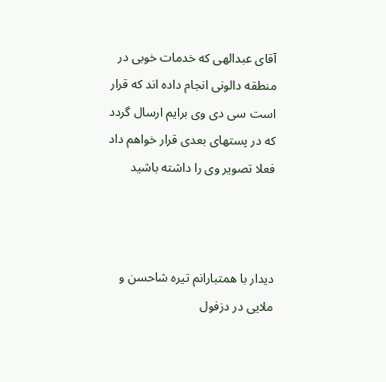آقای عبدالهی که خدمات خوبی در منطقه دالونی انجام داده اند که قرار است سی دی وی برایم ارسال گردد که در پستهای بعدی قرار خواهم داد فعلا تصویر وی را داشته باشید



دیدار با همتبارانم تیره شاحسن و ملایی در دزفول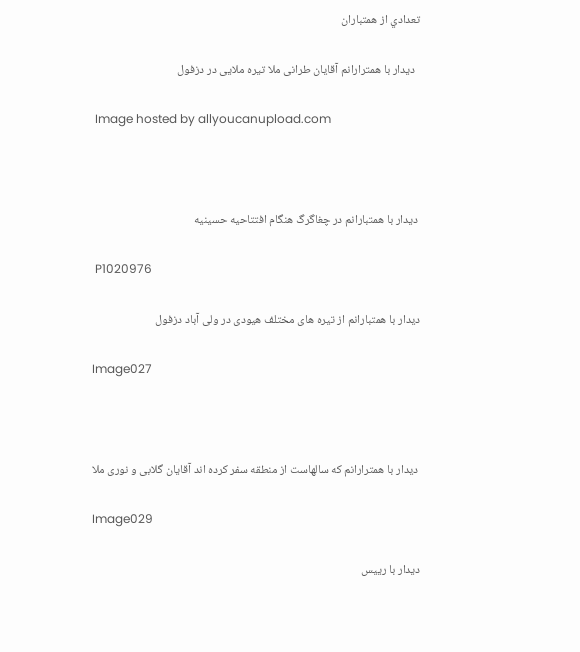تعدادي از همتباران

  دیدار با همترارانم آقایان طرانی ملا تیره ملایی در دزفول

 Image hosted by allyoucanupload.com



 دیدار با همتبارانم در چغاگرگ هنگام افتتاحیه حسینیه

 P1020976

دیدار با همتبارانم از تیره های مختلف هیودی در ولی آباد دزفول

Image027



 دیدار با همترارانم که سالهاست از منطقه سفر کرده اند آقایان گلابی و نوری ملا

Image029

دیدار با رییس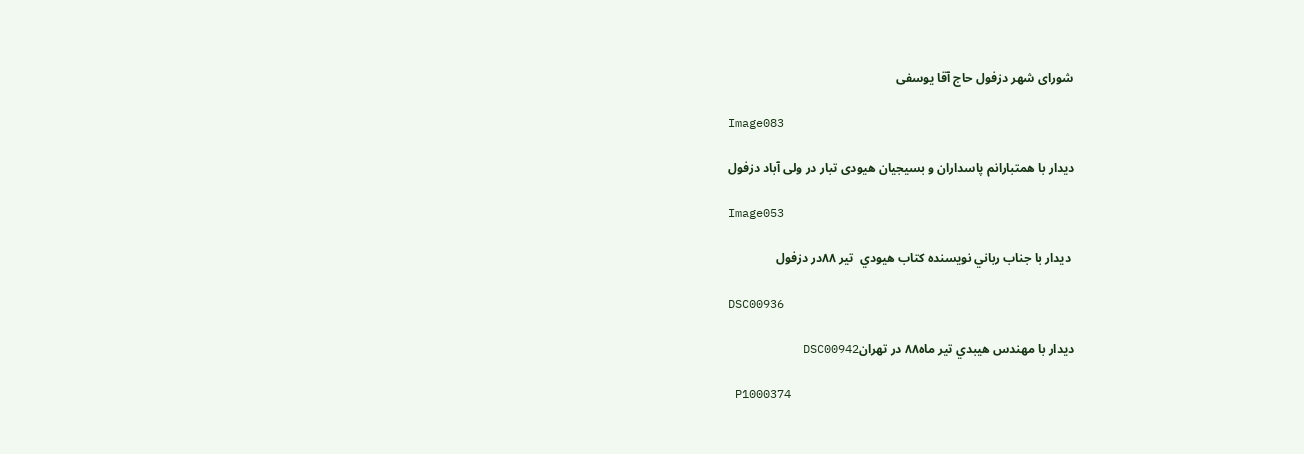شورای شهر دزفول حاج آقا یوسفی

Image083

دیدار با همتبارانم پاسداران و بسیجیان هیودی تبار در ولی آباد دزفول

Image053

 ديدار با جناب رباني نويسنده كتاب هيودي  تير ۸۸در دزفول

DSC00936

ديدار با مهندس هيبدي تير ماه۸۸ در تهرانDSC00942

 P1000374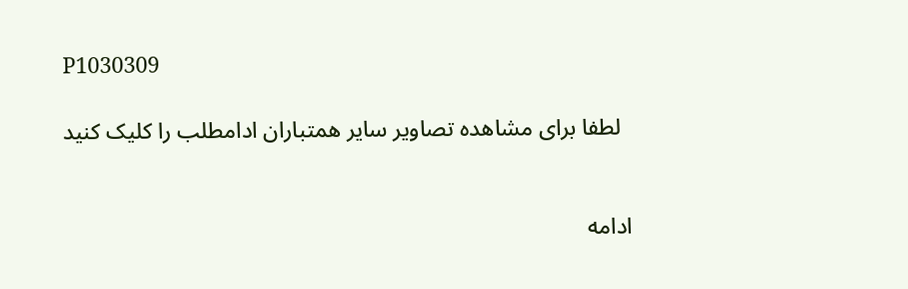P1030309

  لطفا برای مشاهده تصاویر سایر همتباران ادامطلب را کلیک کنید


ادامه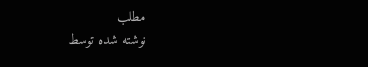مطلب
نوشته شده توسط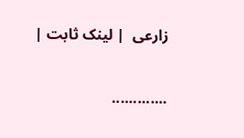زارعی  | لینک ثابت |


.............